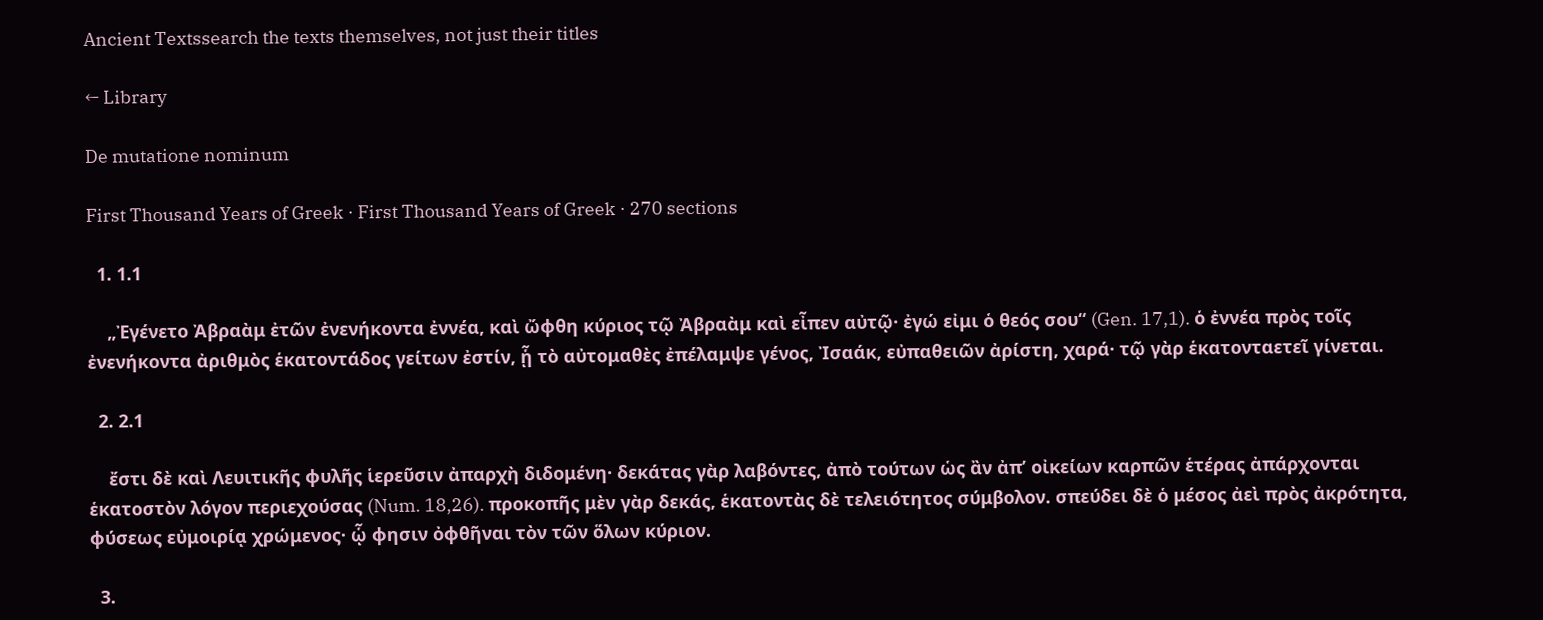Ancient Textssearch the texts themselves, not just their titles

← Library

De mutatione nominum

First Thousand Years of Greek · First Thousand Years of Greek · 270 sections

  1. 1.1

    „Ἐγένετο Ἀβραὰμ ἐτῶν ἐνενήκοντα ἐννέα, καὶ ὤφθη κύριος τῷ Ἀβραὰμ καὶ εἶπεν αὐτῷ· ἐγώ εἰμι ὁ θεός σου“ (Gen. 17,1). ὁ ἐννέα πρὸς τοῖς ἐνενήκοντα ἀριθμὸς ἑκατοντάδος γείτων ἐστίν, ᾗ τὸ αὐτομαθὲς ἐπέλαμψε γένος, Ἰσαάκ, εὐπαθειῶν ἀρίστη, χαρά· τῷ γὰρ ἑκατονταετεῖ γίνεται.

  2. 2.1

    ἔστι δὲ καὶ Λευιτικῆς φυλῆς ἱερεῦσιν ἀπαρχὴ διδομένη· δεκάτας γὰρ λαβόντες, ἀπὸ τούτων ὡς ἂν ἀπ’ οἰκείων καρπῶν ἑτέρας ἀπάρχονται ἑκατοστὸν λόγον περιεχούσας (Num. 18,26). προκοπῆς μὲν γὰρ δεκάς, ἑκατοντὰς δὲ τελειότητος σύμβολον. σπεύδει δὲ ὁ μέσος ἀεὶ πρὸς ἀκρότητα, φύσεως εὐμοιρίᾳ χρώμενος· ᾧ φησιν ὀφθῆναι τὸν τῶν ὅλων κύριον.

  3.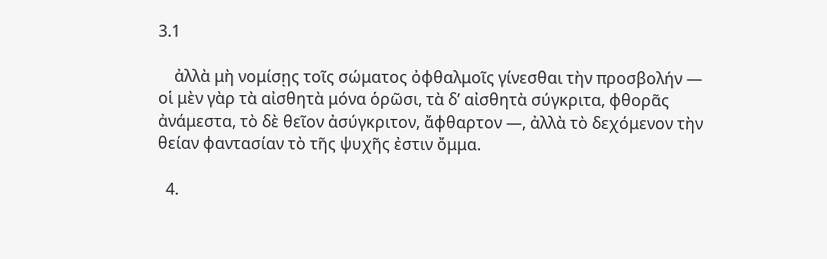3.1

    ἀλλὰ μὴ νομίσῃς τοῖς σώματος ὀφθαλμοῖς γίνεσθαι τὴν προσβολήν — οἱ μὲν γὰρ τὰ αἰσθητὰ μόνα ὁρῶσι, τὰ δ’ αἰσθητὰ σύγκριτα, φθορᾶς ἀνάμεστα, τὸ δὲ θεῖον ἀσύγκριτον, ἄφθαρτον —, ἀλλὰ τὸ δεχόμενον τὴν θείαν φαντασίαν τὸ τῆς ψυχῆς ἐστιν ὄμμα.

  4.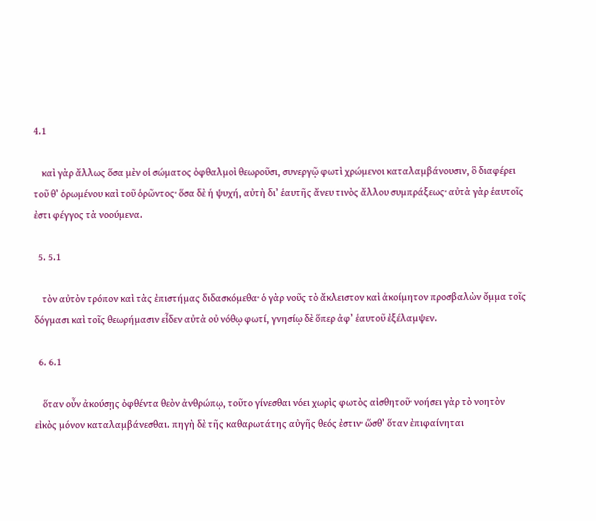4.1

    καὶ γὰρ ἄλλως ὅσα μὲν οἱ σώματος ὀφθαλμοὶ θεωροῦσι, συνεργῷ φωτὶ χρώμενοι καταλαμβάνουσιν, ὃ διαφέρει τοῦ θ’ ὁρωμένου καὶ τοῦ ὁρῶντος· ὅσα δὲ ἡ ψυχή, αὐτὴ δι’ ἑαυτῆς ἄνευ τινὸς ἄλλου συμπράξεως· αὐτὰ γὰρ ἑαυτοῖς ἐστι φέγγος τὰ νοούμενα.

  5. 5.1

    τὸν αὐτὸν τρόπον καὶ τὰς ἐπιστήμας διδασκόμεθα· ὁ γὰρ νοῦς τὸ ἄκλειστον καὶ ἀκοίμητον προσβαλὼν ὄμμα τοῖς δόγμασι καὶ τοῖς θεωρήμασιν εἶδεν αὐτὰ οὐ νόθῳ φωτί, γνησίῳ δὲ ὅπερ ἀφ’ ἑαυτοῦ ἐξέλαμψεν.

  6. 6.1

    ὅταν οὖν ἀκούσῃς ὀφθέντα θεὸν ἀνθρώπῳ, τοῦτο γίνεσθαι νόει χωρὶς φωτὸς αἰσθητοῦ· νοήσει γὰρ τὸ νοητὸν εἰκὸς μόνον καταλαμβάνεσθαι. πηγὴ δὲ τῆς καθαρωτάτης αὐγῆς θεός ἐστιν· ὥσθ’ ὅταν ἐπιφαίνηται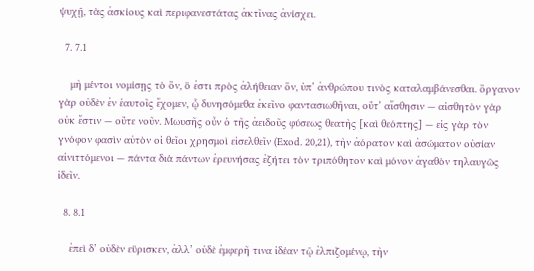ψυχῇ, τὰς ἀσκίους καὶ περιφανεστάτας ἀκτῖνας ἀνίσχει.

  7. 7.1

    μὴ μέντοι νομίσῃς τὸ ὄν, ὅ ἐστι πρὸς ἀλήθειαν ὄν, ὑπ’ ἀνθρώπου τινὸς καταλαμβάνεσθαι. ὄργανον γὰρ οὐδὲν ἐν ἑαυτοῖς ἔχομεν, ᾧ δυνησόμεθα ἐκεῖνο φαντασιωθῆναι, οὔτ’ αἴσθησιν — αἰσθητὸν γὰρ οὐκ ἔστιν — οὔτε νοῦν. Μωυσῆς οὖν ὁ τῆς ἀειδοῦς φύσεως θεατὴς [καὶ θεόπτης] — εἰς γὰρ τὸν γνόφον φασὶν αὐτὸν οἱ θεῖοι χρησμοὶ εἰσελθεῖν (Exod. 20,21), τὴν ἀόρατον καὶ ἀσώματον οὐσίαν αἰνιττόμενοι — πάντα διὰ πάντων ἐρευνήσας ἐζήτει τὸν τριπόθητον καὶ μόνον ἀγαθὸν τηλαυγῶς ἰδεῖν.

  8. 8.1

    ἐπεὶ δ’ οὐδὲν εὕρισκεν, ἀλλ’ οὐδὲ ἐμφερῆ τινα ἰδέαν τῷ ἐλπιζομένῳ, τὴν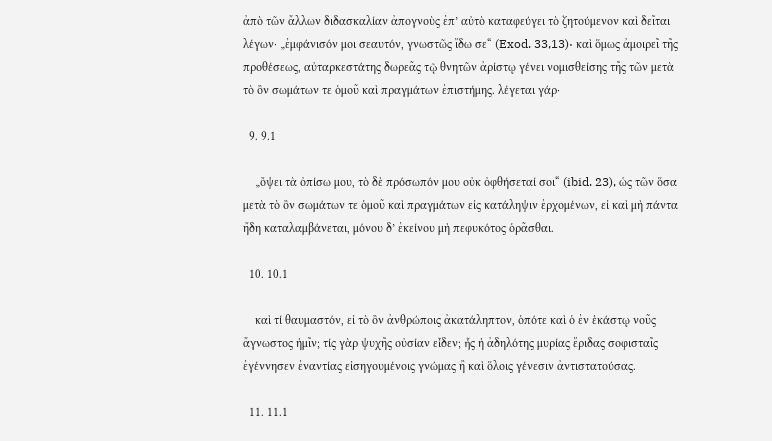ἀπὸ τῶν ἄλλων διδασκαλίαν ἀπογνοὺς ἐπ’ αὐτὸ καταφεύγει τὸ ζητούμενον καὶ δεῖται λέγων· „ἐμφάνισόν μοι σεαυτόν, γνωστῶς ἴδω σε“ (Exod. 33,13)· καὶ ὅμως ἀμοιρεῖ τῆς προθέσεως, αὐταρκεστάτης δωρεᾶς τῷ θνητῶν ἀρίστῳ γένει νομισθείσης τῆς τῶν μετὰ τὸ ὂν σωμάτων τε ὁμοῦ καὶ πραγμάτων ἐπιστήμης. λέγεται γάρ·

  9. 9.1

    „ὄψει τὰ ὀπίσω μου, τὸ δὲ πρόσωπόν μου οὐκ ὀφθήσεταί σοι“ (ibid. 23), ὡς τῶν ὅσα μετὰ τὸ ὂν σωμάτων τε ὁμοῦ καὶ πραγμάτων εἰς κατάληψιν ἐρχομένων, εἰ καὶ μὴ πάντα ἤδη καταλαμβάνεται, μόνου δ’ ἐκείνου μὴ πεφυκότος ὁρᾶσθαι.

  10. 10.1

    καὶ τί θαυμαστόν, εἰ τὸ ὂν ἀνθρώποις ἀκατάληπτον, ὁπότε καὶ ὁ ἐν ἑκάστῳ νοῦς ἄγνωστος ἡμῖν; τίς γὰρ ψυχῆς οὐσίαν εἶδεν; ἧς ἡ ἀδηλότης μυρίας ἔριδας σοφισταῖς ἐγέννησεν ἐναντίας εἰσηγουμένοις γνώμας ἢ καὶ ὅλοις γένεσιν ἀντιστατούσας.

  11. 11.1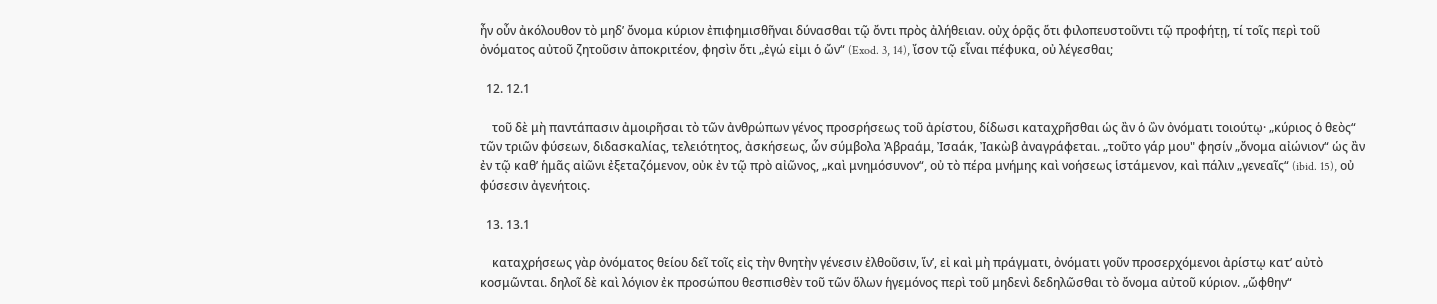ἦν οὖν ἀκόλουθον τὸ μηδ’ ὄνομα κύριον ἐπιφημισθῆναι δύνασθαι τῷ ὄντι πρὸς ἀλήθειαν. οὐχ ὁρᾷς ὅτι φιλοπευστοῦντι τῷ προφήτῃ, τί τοῖς περὶ τοῦ ὀνόματος αὐτοῦ ζητοῦσιν ἀποκριτέον, φησὶν ὅτι „ἐγώ εἰμι ὁ ὤν“ (Exod. 3, 14), ἴσον τῷ εἶναι πέφυκα, οὐ λέγεσθαι;

  12. 12.1

    τοῦ δὲ μὴ παντάπασιν ἀμοιρῆσαι τὸ τῶν ἀνθρώπων γένος προσρήσεως τοῦ ἀρίστου, δίδωσι καταχρῆσθαι ὡς ἂν ὁ ὢν ὀνόματι τοιούτῳ· „κύριος ὁ θεὸς“ τῶν τριῶν φύσεων, διδασκαλίας, τελειότητος, ἀσκήσεως, ὧν σύμβολα Ἀβραάμ, Ἰσαάκ, Ἰακὼβ ἀναγράφεται. „τοῦτο γάρ μου" φησίν „ὄνομα αἰώνιον“ ὡς ἂν ἐν τῷ καθ’ ἡμᾶς αἰῶνι ἐξεταζόμενον, οὐκ ἐν τῷ πρὸ αἰῶνος, „καὶ μνημόσυνον“, οὐ τὸ πέρα μνήμης καὶ νοήσεως ἱστάμενον, καὶ πάλιν „γενεαῖς“ (ibid. 15), οὐ φύσεσιν ἀγενήτοις.

  13. 13.1

    καταχρήσεως γὰρ ὀνόματος θείου δεῖ τοῖς εἰς τὴν θνητὴν γένεσιν ἐλθοῦσιν, ἵν’, εἰ καὶ μὴ πράγματι, ὀνόματι γοῦν προσερχόμενοι ἀρίστῳ κατ’ αὐτὸ κοσμῶνται. δηλοῖ δὲ καὶ λόγιον ἐκ προσώπου θεσπισθὲν τοῦ τῶν ὅλων ἡγεμόνος περὶ τοῦ μηδενὶ δεδηλῶσθαι τὸ ὄνομα αὐτοῦ κύριον. „ὤφθην“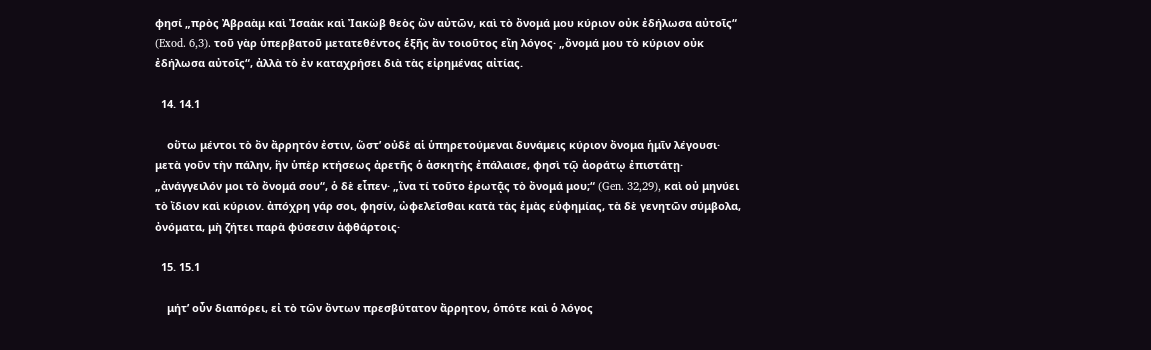φησί „πρὸς Ἀβραὰμ καὶ Ἰσαὰκ καὶ Ἰακὼβ θεὸς ὢν αὐτῶν, καὶ τὸ ὄνομά μου κύριον οὐκ ἐδήλωσα αὐτοῖς“ (Exod. 6,3). τοῦ γὰρ ὑπερβατοῦ μετατεθέντος ἑξῆς ἂν τοιοῦτος εἴη λόγος· „ὄνομά μου τὸ κύριον οὐκ ἐδήλωσα αὐτοῖς“, ἀλλὰ τὸ ἐν καταχρήσει διὰ τὰς εἰρημένας αἰτίας.

  14. 14.1

    οὕτω μέντοι τὸ ὂν ἄρρητόν ἐστιν, ὥστ’ οὐδὲ αἱ ὑπηρετούμεναι δυνάμεις κύριον ὄνομα ἡμῖν λέγουσι· μετὰ γοῦν τὴν πάλην, ἣν ὑπὲρ κτήσεως ἀρετῆς ὁ ἀσκητὴς ἐπάλαισε, φησὶ τῷ ἀοράτῳ ἐπιστάτῃ· „ἀνάγγειλόν μοι τὸ ὄνομά σου“, ὁ δὲ εἶπεν· „ἵνα τί τοῦτο ἐρωτᾷς τὸ ὄνομά μου;“ (Gen. 32,29), καὶ οὐ μηνύει τὸ ἴδιον καὶ κύριον. ἀπόχρη γάρ σοι, φησίν, ὠφελεῖσθαι κατὰ τὰς ἐμὰς εὐφημίας, τὰ δὲ γενητῶν σύμβολα, ὀνόματα, μὴ ζήτει παρὰ φύσεσιν ἀφθάρτοις·

  15. 15.1

    μήτ’ οὖν διαπόρει, εἰ τὸ τῶν ὄντων πρεσβύτατον ἄρρητον, ὁπότε καὶ ὁ λόγος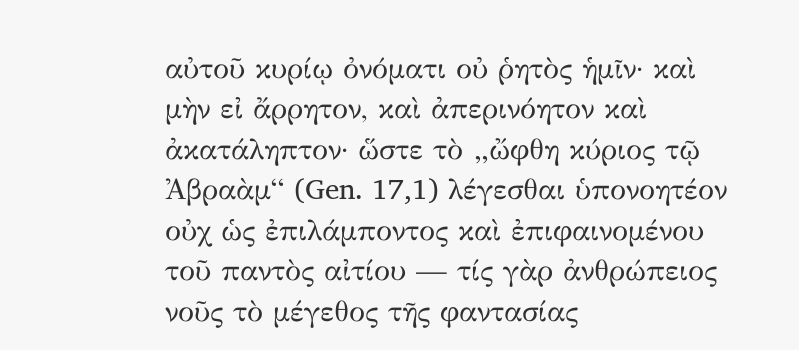αὐτοῦ κυρίῳ ὀνόματι οὐ ῥητὸς ἡμῖν· καὶ μὴν εἰ ἄρρητον, καὶ ἀπερινόητον καὶ ἀκατάληπτον· ὥστε τὸ „ὤφθη κύριος τῷ Ἀβραὰμ“ (Gen. 17,1) λέγεσθαι ὑπονοητέον οὐχ ὡς ἐπιλάμποντος καὶ ἐπιφαινομένου τοῦ παντὸς αἰτίου — τίς γὰρ ἀνθρώπειος νοῦς τὸ μέγεθος τῆς φαντασίας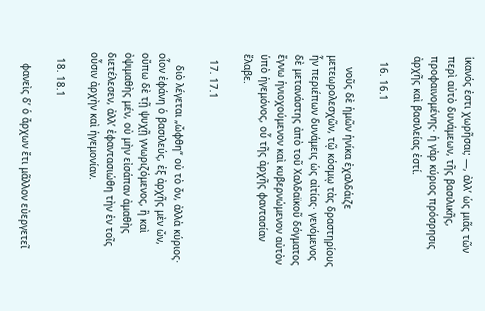ἱκανός ἐστι χωρῆσαι; —, ἀλλ’ ὡς μιᾶς τῶν περὶ αὐτὸ δυνάμεων, τῆς βασιλικῆς, προφαινομένης· ἡ γὰρ κύριος πρόσρησις ἀρχῆς καὶ βασιλείας ἐστί.

  16. 16.1

    νοῦς δὲ ἡμῶν ἡνίκα ἐχαλδάιζε μετεωρολεσχῶν, τῷ κόσμῳ τὰς δραστηρίους ἦν περιέπων δυνάμεις ὡς αἰτίας· γενόμενος δὲ μετανάστης ἀπὸ τοῦ Χαλδαϊκοῦ δόγματος ἔγνω ἡνιοχούμενον καὶ κυβερνώμενον αὐτὸν ὑπὸ ἡγεμόνος, οὗ τῆς ἀρχῆς φαντασίαν ἔλαβε.

  17. 17.1

    διὸ λέγεται „ὤφθη“ οὐ τὸ ὄν, ἀλλὰ κύριος· οἷον ἐφάνη ὁ βασιλεύς, ἐξ ἀρχῆς μὲν ὤν, οὔπω δὲ τῇ ψυχῇ γνωριζόμενος, ἣ καὶ ὀψιμαθὴς μέν, οὐ μὴν εἰσάπαν ἀμαθὴς διετέλεσεν, ἀλλ’ ἐφαντασιώθη τὴν ἐν τοῖς οὖσιν ἀρχὴν καὶ ἡγεμονίαν.

  18. 18.1

    φανεὶς δ’ ὁ ἄρχων ἔτι μᾶλλον εὐεργετεῖ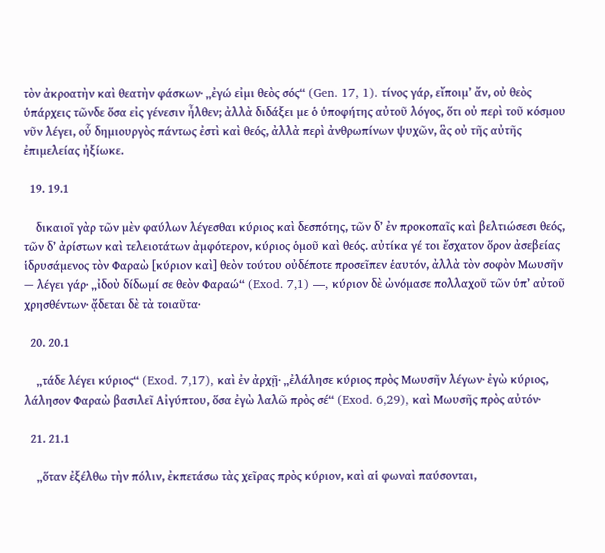τὸν ἀκροατὴν καὶ θεατὴν φάσκων· „ἐγώ εἰμι θεὸς σός“ (Gen. 17, 1). τίνος γάρ, εἴποιμ’ ἄν, οὐ θεὸς ὑπάρχεις τῶνδε ὅσα εἰς γένεσιν ἦλθεν; ἀλλὰ διδάξει με ὁ ὑποφήτης αὐτοῦ λόγος, ὅτι οὐ περὶ τοῦ κόσμου νῦν λέγει, οὗ δημιουργὸς πάντως ἐστὶ καὶ θεός, ἀλλὰ περὶ ἀνθρωπίνων ψυχῶν, ἃς οὐ τῆς αὐτῆς ἐπιμελείας ἠξίωκε.

  19. 19.1

    δικαιοῖ γὰρ τῶν μὲν φαύλων λέγεσθαι κύριος καὶ δεσπότης, τῶν δ’ ἐν προκοπαῖς καὶ βελτιώσεσι θεός, τῶν δ’ ἀρίστων καὶ τελειοτάτων ἀμφότερον, κύριος ὁμοῦ καὶ θεός. αὐτίκα γέ τοι ἔσχατον ὅρον ἀσεβείας ἱδρυσάμενος τὸν Φαραὼ [κύριον καὶ] θεὸν τούτου οὐδέποτε προσεῖπεν ἑαυτόν, ἀλλὰ τὸν σοφὸν Μωυσῆν — λέγει γάρ· „ἰδοὺ δίδωμί σε θεὸν Φαραώ“ (Exod. 7,1) —, κύριον δὲ ὠνόμασε πολλαχοῦ τῶν ὑπ’ αὐτοῦ χρησθέντων· ᾄδεται δὲ τὰ τοιαῦτα·

  20. 20.1

    „τάδε λέγει κύριος“ (Exod. 7,17), καὶ ἐν ἀρχῇ· „ἐλάλησε κύριος πρὸς Μωυσῆν λέγων· ἐγὼ κύριος, λάλησον Φαραὼ βασιλεῖ Αἰγύπτου, ὅσα ἐγὼ λαλῶ πρὸς σέ“ (Exod. 6,29), καὶ Μωυσῆς πρὸς αὐτόν·

  21. 21.1

    „ὅταν ἐξέλθω τὴν πόλιν, ἐκπετάσω τὰς χεῖρας πρὸς κύριον, καὶ αἱ φωναὶ παύσονται,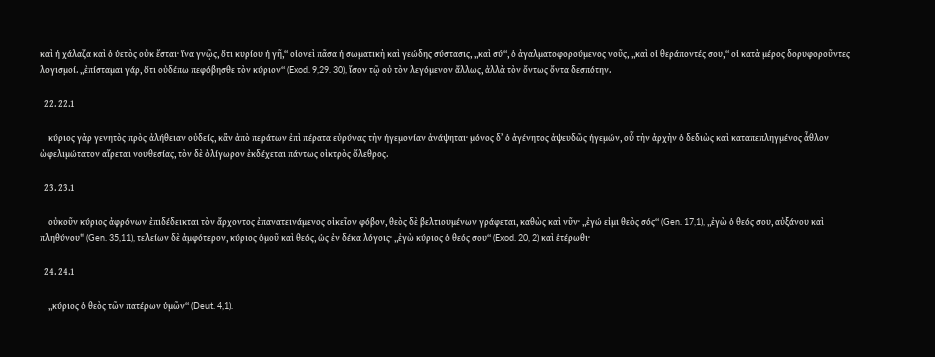καὶ ἡ χάλαζα καὶ ὁ ὑετὸς οὐκ ἔσται· ἵνα γνῷς, ὅτι κυρίου ἡ γῆ,“ οἱονεὶ πᾶσα ἡ σωματικὴ καὶ γεώδης σύστασις, „καὶ σύ“, ὁ ἀγαλματοφορούμενος νοῦς, „καὶ οἱ θεράποντές σου,“ οἱ κατὰ μέρος δορυφοροῦντες λογισμοί. „ἐπίσταμαι γάρ, ὅτι οὐδέπω πεφόβησθε τὸν κύριον“ (Exod. 9,29. 30), ἴσον τῷ οὐ τὸν λεγόμενον ἄλλως, ἀλλὰ τὸν ὄντως ὄντα δεσπότην.

  22. 22.1

    κύριος γὰρ γενητὸς πρὸς ἀλήθειαν οὐδείς, κἂν ἀπὸ περάτων ἐπὶ πέρατα εὐρύνας τὴν ἡγεμονίαν ἀνάψηται· μόνος δ’ ὁ ἀγένητος ἀψευδῶς ἡγεμών, οὗ τὴν ἀρχὴν ὁ δεδιὼς καὶ καταπεπληγμένος ἆθλον ὠφελιμώτατον αἴρεται νουθεσίας, τὸν δὲ ὀλίγωρον ἐκδέχεται πάντως οἰκτρὸς ὄλεθρος.

  23. 23.1

    οὐκοῦν κύριος ἀφρόνων ἐπιδέδεικται τὸν ἄρχοντος ἐπανατεινάμενος οἰκεῖον φόβον, θεὸς δὲ βελτιουμένων γράφεται, καθὼς καὶ νῦν· „ἐγώ εἰμι θεὸς σός“ (Gen. 17,1), „ἐγὼ ὁ θεός σου, αὐξάνου καὶ πληθύνου" (Gen. 35,11), τελείων δὲ ἀμφότερον, κύριος ὁμοῦ καὶ θεός, ὡς ἐν δέκα λόγοις· „ἐγὼ κύριος ὁ θεός σου“ (Exod. 20, 2) καὶ ἑτέρωθι·

  24. 24.1

    „κύριος ὁ θεὸς τῶν πατέρων ὑμῶν“ (Deut. 4,1).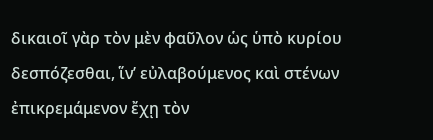δικαιοῖ γὰρ τὸν μὲν φαῦλον ὡς ὑπὸ κυρίου δεσπόζεσθαι, ἵν’ εὐλαβούμενος καὶ στένων ἐπικρεμάμενον ἔχῃ τὸν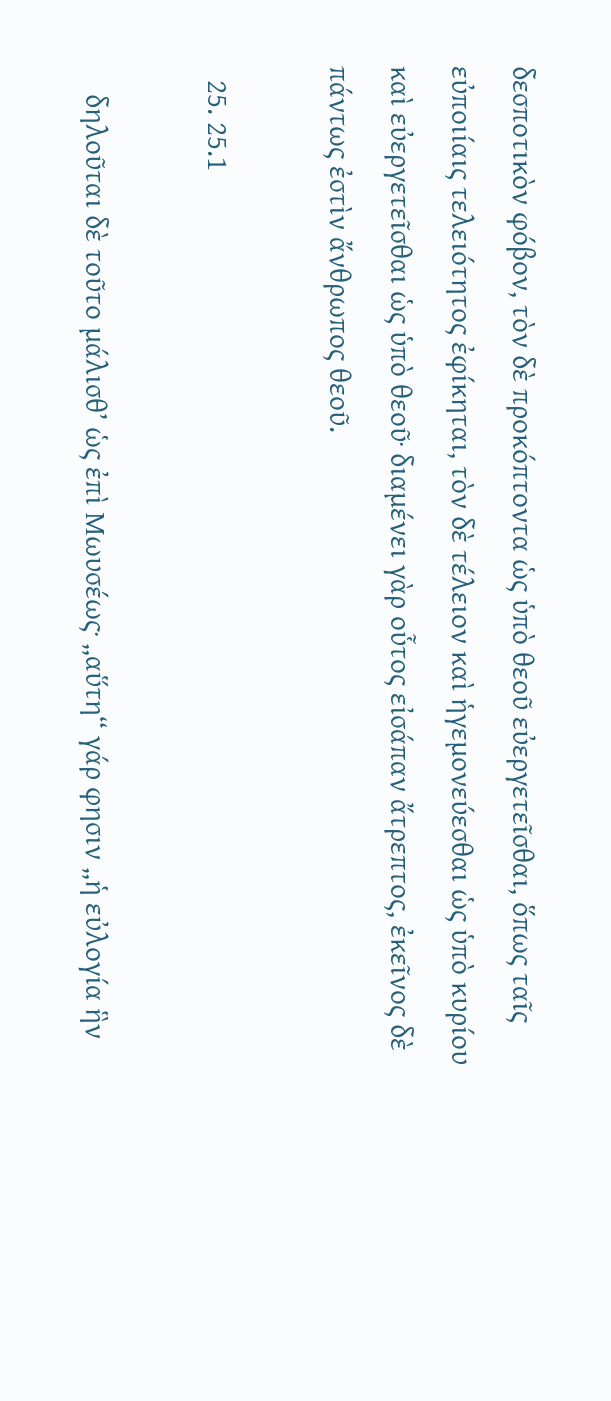δεσποτικὸν φόβον, τὸν δὲ προκόπτοντα ὡς ὑπὸ θεοῦ εὐεργετεῖσθαι, ὅπως ταῖς εὐποιίαις τελειότητος ἐφίκηται, τὸν δὲ τέλειον καὶ ἡγεμονεύεσθαι ὡς ὑπὸ κυρίου καὶ εὐεργετεῖσθαι ὡς ὑπὸ θεοῦ· διαμένει γὰρ οὗτος εἰσάπαν ἄτρεπτος, ἐκεῖνος δὲ πάντως ἐστὶν ἄνθρωπος θεοῦ.

  25. 25.1

    δηλοῦται δὲ τοῦτο μάλισθ’ ὡς ἐπὶ Μωυσέως· „αὕτη“ γάρ φησιν „ἡ εὐλογία ἣν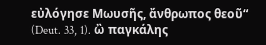εὐλόγησε Μωυσῆς, ἄνθρωπος θεοῦ“ (Deut. 33, 1). ὢ παγκάλης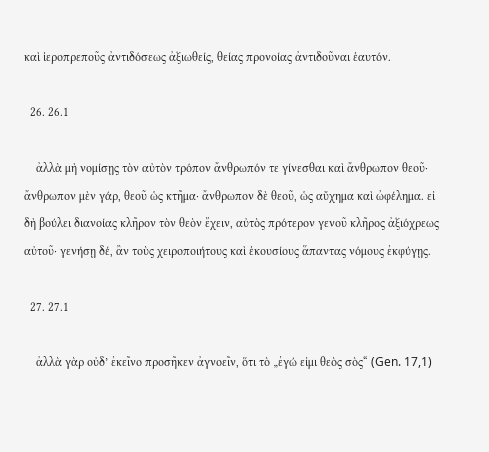καὶ ἱεροπρεποῦς ἀντιδόσεως ἀξιωθείς, θείας προνοίας ἀντιδοῦναι ἑαυτόν.

  26. 26.1

    ἀλλὰ μὴ νομίσῃς τὸν αὐτὸν τρόπον ἄνθρωπόν τε γίνεσθαι καὶ ἄνθρωπον θεοῦ· ἄνθρωπον μὲν γάρ, θεοῦ ὡς κτῆμα· ἄνθρωπον δὲ θεοῦ, ὡς αὔχημα καὶ ὠφέλημα. εἰ δὴ βούλει διανοίας κλῆρον τὸν θεὸν ἔχειν, αὐτὸς πρότερον γενοῦ κλῆρος ἀξιόχρεως αὐτοῦ· γενήσῃ δέ, ἂν τοὺς χειροποιήτους καὶ ἑκουσίους ἅπαντας νόμους ἐκφύγῃς.

  27. 27.1

    ἀλλὰ γὰρ οὐδ’ ἐκεῖνο προσῆκεν ἀγνοεῖν, ὅτι τὸ „ἐγώ εἰμι θεὸς σὸς“ (Gen. 17,1)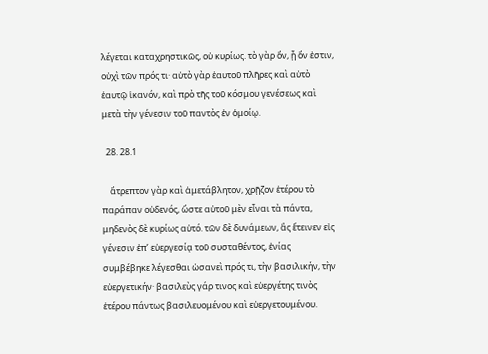λέγεται καταχρηστικῶς, οὐ κυρίως. τὸ γὰρ ὄν, ᾗ ὄν ἐστιν, οὐχὶ τῶν πρός τι· αὐτὸ γὰρ ἑαυτοῦ πλῆρες καὶ αὐτὸ ἑαυτῷ ἱκανόν, καὶ πρὸ τῆς τοῦ κόσμου γενέσεως καὶ μετὰ τὴν γένεσιν τοῦ παντὸς ἐν ὁμοίῳ.

  28. 28.1

    ἄτρεπτον γὰρ καὶ ἀμετάβλητον, χρῇζον ἑτέρου τὸ παράπαν οὐδενός, ὥστε αὐτοῦ μὲν εἶναι τὰ πάντα, μηδενὸς δὲ κυρίως αὐτό. τῶν δὲ δυνάμεων, ἃς ἔτεινεν εἰς γένεσιν ἐπ’ εὐεργεσίᾳ τοῦ συσταθέντος, ἐνίας συμβέβηκε λέγεσθαι ὡσανεὶ πρός τι, τὴν βασιλικήν, τὴν εὐεργετικήν· βασιλεὺς γάρ τινος καὶ εὐεργέτης τινὸς ἑτέρου πάντως βασιλευομένου καὶ εὐεργετουμένου.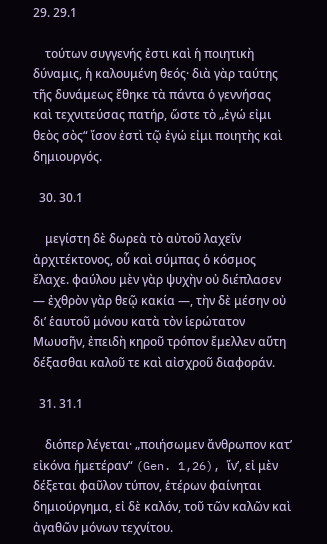29. 29.1

    τούτων συγγενής ἐστι καὶ ἡ ποιητικὴ δύναμις, ἡ καλουμένη θεός· διὰ γὰρ ταύτης τῆς δυνάμεως ἔθηκε τὰ πάντα ὁ γεννήσας καὶ τεχνιτεύσας πατήρ, ὥστε τὸ „ἐγώ εἰμι θεὸς σὸς“ ἴσον ἐστὶ τῷ ἐγώ εἰμι ποιητὴς καὶ δημιουργός.

  30. 30.1

    μεγίστη δὲ δωρεὰ τὸ αὐτοῦ λαχεῖν ἀρχιτέκτονος, οὗ καὶ σύμπας ὁ κόσμος ἔλαχε. φαύλου μὲν γὰρ ψυχὴν οὐ διέπλασεν — ἐχθρὸν γὰρ θεῷ κακία —, τὴν δὲ μέσην οὐ δι’ ἑαυτοῦ μόνου κατὰ τὸν ἱερώτατον Μωυσῆν, ἐπειδὴ κηροῦ τρόπον ἔμελλεν αὕτη δέξασθαι καλοῦ τε καὶ αἰσχροῦ διαφοράν.

  31. 31.1

    διόπερ λέγεται· „ποιήσωμεν ἄνθρωπον κατ’ εἰκόνα ἡμετέραν“ (Gen. 1,26), ἵν’, εἰ μὲν δέξεται φαῦλον τύπον, ἑτέρων φαίνηται δημιούργημα, εἰ δὲ καλόν, τοῦ τῶν καλῶν καὶ ἀγαθῶν μόνων τεχνίτου.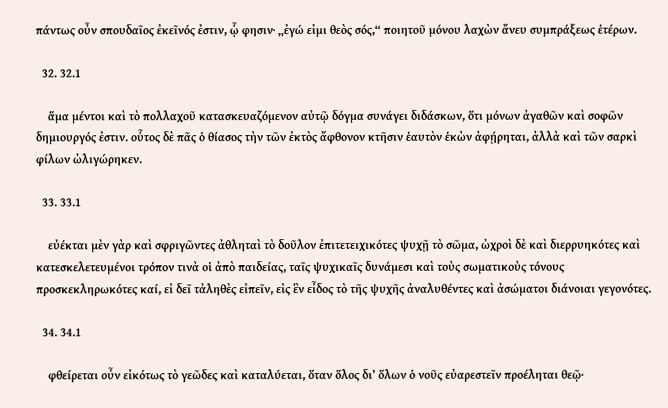πάντως οὖν σπουδαῖος ἐκεῖνός ἐστιν, ᾧ φησιν· „ἐγώ εἰμι θεὸς σός,“ ποιητοῦ μόνου λαχὼν ἄνευ συμπράξεως ἑτέρων.

  32. 32.1

    ἅμα μέντοι καὶ τὸ πολλαχοῦ κατασκευαζόμενον αὐτῷ δόγμα συνάγει διδάσκων, ὅτι μόνων ἀγαθῶν καὶ σοφῶν δημιουργός ἐστιν. οὗτος δὲ πᾶς ὁ θίασος τὴν τῶν ἐκτὸς ἄφθονον κτῆσιν ἑαυτὸν ἑκὼν ἀφῄρηται, ἀλλὰ καὶ τῶν σαρκὶ φίλων ὠλιγώρηκεν.

  33. 33.1

    εὐέκται μὲν γὰρ καὶ σφριγῶντες ἀθληταὶ τὸ δοῦλον ἐπιτετειχικότες ψυχῇ τὸ σῶμα, ὠχροὶ δὲ καὶ διερρυηκότες καὶ κατεσκελετευμένοι τρόπον τινὰ οἱ ἀπὸ παιδείας, ταῖς ψυχικαῖς δυνάμεσι καὶ τοὺς σωματικοὺς τόνους προσκεκληρωκότες καί, εἰ δεῖ τἀληθὲς εἰπεῖν, εἰς ἓν εἶδος τὸ τῆς ψυχῆς ἀναλυθέντες καὶ ἀσώματοι διάνοιαι γεγονότες.

  34. 34.1

    φθείρεται οὖν εἰκότως τὸ γεῶδες καὶ καταλύεται, ὅταν ὅλος δι’ ὅλων ὁ νοῦς εὐαρεστεῖν προέληται θεῷ·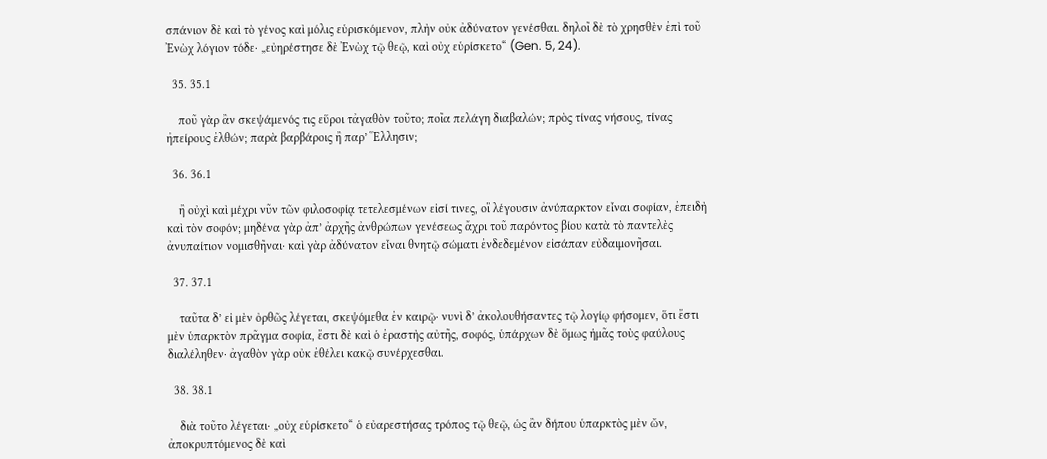σπάνιον δὲ καὶ τὸ γένος καὶ μόλις εὑρισκόμενον, πλὴν οὐκ ἀδύνατον γενέσθαι. δηλοῖ δὲ τὸ χρησθὲν ἐπὶ τοῦ Ἐνὼχ λόγιον τόδε· „εὐηρέστησε δὲ Ἐνὼχ τῷ θεῷ, καὶ οὐχ εὑρίσκετο“ (Gen. 5, 24).

  35. 35.1

    ποῦ γὰρ ἂν σκεψάμενός τις εὕροι τἀγαθὸν τοῦτο; ποῖα πελάγη διαβαλών; πρὸς τίνας νήσους, τίνας ἠπείρους ἐλθών; παρὰ βαρβάροις ἢ παρ’ Ἕλλησιν;

  36. 36.1

    ἢ οὐχὶ καὶ μέχρι νῦν τῶν φιλοσοφίᾳ τετελεσμένων εἰσί τινες, οἳ λέγουσιν ἀνύπαρκτον εἶναι σοφίαν, ἐπειδὴ καὶ τὸν σοφόν; μηδένα γὰρ ἀπ’ ἀρχῆς ἀνθρώπων γενέσεως ἄχρι τοῦ παρόντος βίου κατὰ τὸ παντελὲς ἀνυπαίτιον νομισθῆναι· καὶ γὰρ ἀδύνατον εἶναι θνητῷ σώματι ἐνδεδεμένον εἰσάπαν εὐδαιμονῆσαι.

  37. 37.1

    ταῦτα δ’ εἰ μὲν ὀρθῶς λέγεται, σκεψόμεθα ἐν καιρῷ· νυνὶ δ’ ἀκολουθήσαντες τῷ λογίῳ φήσομεν, ὅτι ἔστι μὲν ὑπαρκτὸν πρᾶγμα σοφία, ἔστι δὲ καὶ ὁ ἐραστὴς αὐτῆς, σοφός, ὑπάρχων δὲ ὅμως ἡμᾶς τοὺς φαύλους διαλέληθεν· ἀγαθὸν γὰρ οὐκ ἐθέλει κακῷ συνέρχεσθαι.

  38. 38.1

    διὰ τοῦτο λέγεται· „οὐχ εὑρίσκετο“ ὁ εὐαρεστήσας τρόπος τῷ θεῷ, ὡς ἂν δήπου ὑπαρκτὸς μὲν ὤν, ἀποκρυπτόμενος δὲ καὶ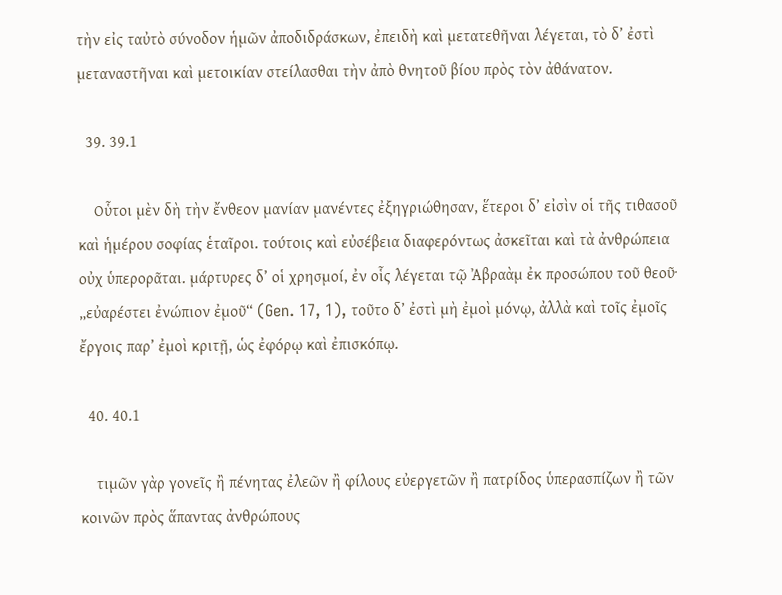τὴν εἰς ταὐτὸ σύνοδον ἡμῶν ἀποδιδράσκων, ἐπειδὴ καὶ μετατεθῆναι λέγεται, τὸ δ’ ἐστὶ μεταναστῆναι καὶ μετοικίαν στείλασθαι τὴν ἀπὸ θνητοῦ βίου πρὸς τὸν ἀθάνατον.

  39. 39.1

    Οὗτοι μὲν δὴ τὴν ἔνθεον μανίαν μανέντες ἐξηγριώθησαν, ἕτεροι δ’ εἰσὶν οἱ τῆς τιθασοῦ καὶ ἡμέρου σοφίας ἑταῖροι. τούτοις καὶ εὐσέβεια διαφερόντως ἀσκεῖται καὶ τὰ ἀνθρώπεια οὐχ ὑπερορᾶται. μάρτυρες δ’ οἱ χρησμοί, ἐν οἷς λέγεται τῷ Ἀβραὰμ ἐκ προσώπου τοῦ θεοῦ· „εὐαρέστει ἐνώπιον ἐμοῦ“ (Gen. 17, 1), τοῦτο δ’ ἐστὶ μὴ ἐμοὶ μόνῳ, ἀλλὰ καὶ τοῖς ἐμοῖς ἔργοις παρ’ ἐμοὶ κριτῇ, ὡς ἐφόρῳ καὶ ἐπισκόπῳ.

  40. 40.1

    τιμῶν γὰρ γονεῖς ἢ πένητας ἐλεῶν ἢ φίλους εὐεργετῶν ἢ πατρίδος ὑπερασπίζων ἢ τῶν κοινῶν πρὸς ἅπαντας ἀνθρώπους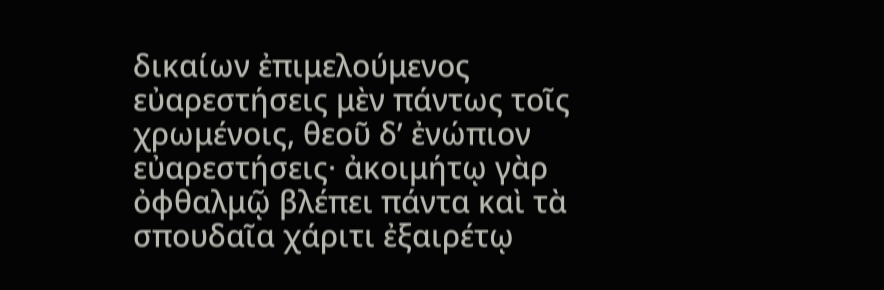δικαίων ἐπιμελούμενος εὐαρεστήσεις μὲν πάντως τοῖς χρωμένοις, θεοῦ δ’ ἐνώπιον εὐαρεστήσεις· ἀκοιμήτῳ γὰρ ὀφθαλμῷ βλέπει πάντα καὶ τὰ σπουδαῖα χάριτι ἐξαιρέτῳ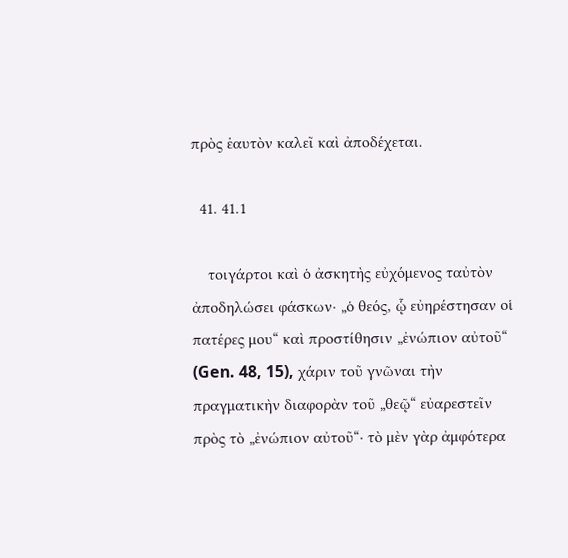πρὸς ἑαυτὸν καλεῖ καὶ ἀποδέχεται.

  41. 41.1

    τοιγάρτοι καὶ ὁ ἀσκητὴς εὐχόμενος ταὐτὸν ἀποδηλώσει φάσκων· „ὁ θεός, ᾧ εὐηρέστησαν οἱ πατέρες μου“ καὶ προστίθησιν „ἐνώπιον αὐτοῦ“ (Gen. 48, 15), χάριν τοῦ γνῶναι τὴν πραγματικὴν διαφορὰν τοῦ „θεῷ“ εὐαρεστεῖν πρὸς τὸ „ἐνώπιον αὐτοῦ“· τὸ μὲν γὰρ ἀμφότερα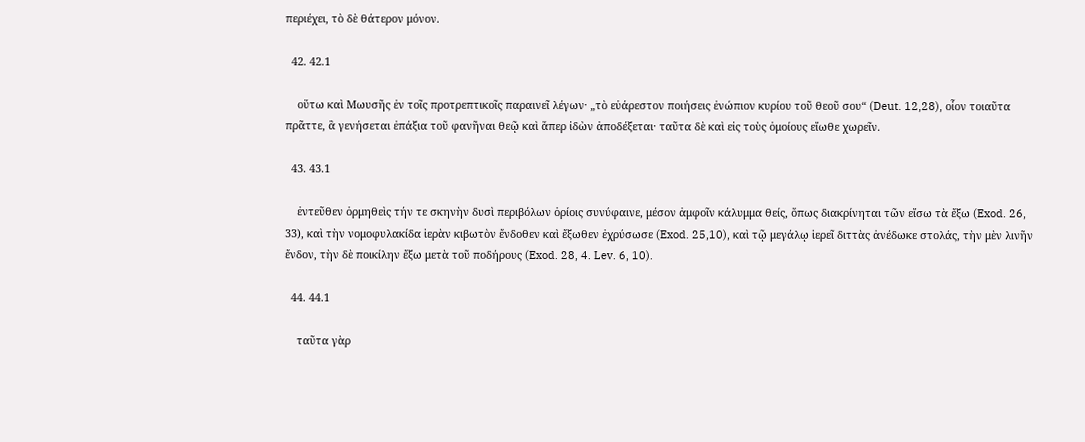περιέχει, τὸ δὲ θάτερον μόνον.

  42. 42.1

    οὕτω καὶ Μωυσῆς ἐν τοῖς προτρεπτικοῖς παραινεῖ λέγων· „τὸ εὐάρεστον ποιήσεις ἐνώπιον κυρίου τοῦ θεοῦ σου“ (Deut. 12,28), οἷον τοιαῦτα πρᾶττε, ἃ γενήσεται ἐπάξια τοῦ φανῆναι θεῷ καὶ ἅπερ ἰδὼν ἀποδέξεται· ταῦτα δὲ καὶ εἰς τοὺς ὁμοίους εἴωθε χωρεῖν.

  43. 43.1

    ἐντεῦθεν ὁρμηθεὶς τήν τε σκηνὴν δυσὶ περιβόλων ὁρίοις συνύφαινε, μέσον ἀμφοῖν κάλυμμα θείς, ὅπως διακρίνηται τῶν εἴσω τὰ ἔξω (Exod. 26, 33), καὶ τὴν νομοφυλακίδα ἱερὰν κιβωτὸν ἔνδοθεν καὶ ἔξωθεν ἐχρύσωσε (Exod. 25,10), καὶ τῷ μεγάλῳ ἱερεῖ διττὰς ἀνέδωκε στολάς, τὴν μὲν λινῆν ἔνδον, τὴν δὲ ποικίλην ἔξω μετὰ τοῦ ποδήρους (Exod. 28, 4. Lev. 6, 10).

  44. 44.1

    ταῦτα γὰρ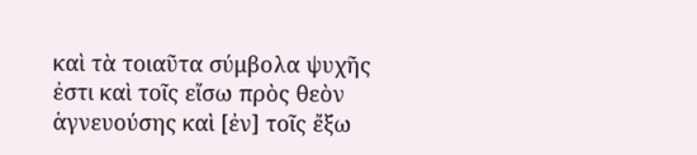καὶ τὰ τοιαῦτα σύμβολα ψυχῆς ἐστι καὶ τοῖς εἴσω πρὸς θεὸν ἁγνευούσης καὶ [ἐν] τοῖς ἔξω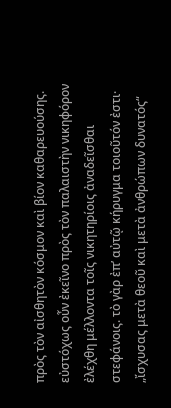πρὸς τὸν αἰσθητὸν κόσμον καὶ βίον καθαρευούσης. εὐστόχως οὖν ἐκεῖνο πρὸς τὸν παλαιστὴν νικηφόρον ἐλέχθη μέλλοντα τοῖς νικητηρίοις ἀναδεῖσθαι στεφάνοις. τὸ γὰρ ἐπ’ αὐτῷ κήρυγμα τοιοῦτόν ἐστι· „ἴσχυσας μετὰ θεοῦ καὶ μετὰ ἀνθρώπων δυνατός“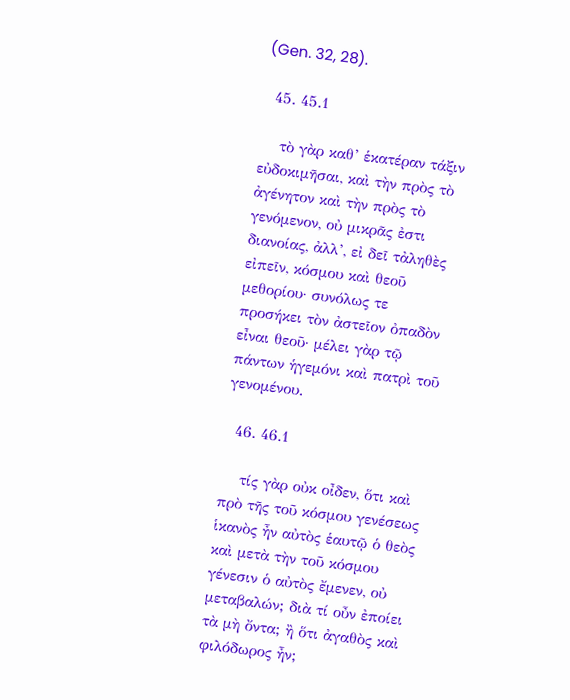(Gen. 32, 28).

  45. 45.1

    τὸ γὰρ καθ’ ἑκατέραν τάξιν εὐδοκιμῆσαι, καὶ τὴν πρὸς τὸ ἀγένητον καὶ τὴν πρὸς τὸ γενόμενον, οὐ μικρᾶς ἐστι διανοίας, ἀλλ’, εἰ δεῖ τἀληθὲς εἰπεῖν, κόσμου καὶ θεοῦ μεθορίου· συνόλως τε προσήκει τὸν ἀστεῖον ὀπαδὸν εἶναι θεοῦ· μέλει γὰρ τῷ πάντων ἡγεμόνι καὶ πατρὶ τοῦ γενομένου.

  46. 46.1

    τίς γὰρ οὐκ οἶδεν, ὅτι καὶ πρὸ τῆς τοῦ κόσμου γενέσεως ἱκανὸς ἦν αὐτὸς ἑαυτῷ ὁ θεὸς καὶ μετὰ τὴν τοῦ κόσμου γένεσιν ὁ αὐτὸς ἔμενεν, οὐ μεταβαλών; διὰ τί οὖν ἐποίει τὰ μὴ ὄντα; ἢ ὅτι ἀγαθὸς καὶ φιλόδωρος ἦν;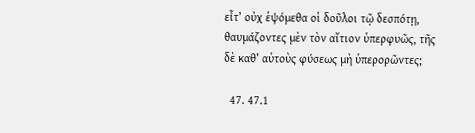εἶτ’ οὐχ ἑψόμεθα οἱ δοῦλοι τῷ δεσπότῃ, θαυμάζοντες μὲν τὸν αἴτιον ὑπερφυῶς, τῆς δὲ καθ’ αὑτοὺς φύσεως μὴ ὑπερορῶντες;

  47. 47.1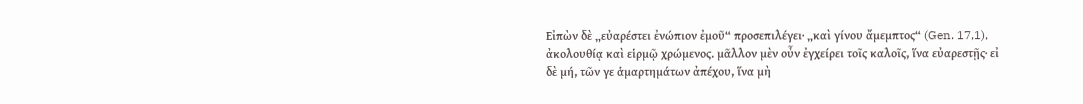Εἰπὼν δὲ „εὐαρέστει ἐνώπιον ἐμοῦ“ προσεπιλέγει· „καὶ γίνου ἄμεμπτος“ (Gen. 17,1), ἀκολουθίᾳ καὶ εἱρμῷ χρώμενος. μᾶλλον μὲν οὖν ἐγχείρει τοῖς καλοῖς, ἵνα εὐαρεστῇς· εἰ δὲ μή, τῶν γε ἁμαρτημάτων ἀπέχου, ἵνα μὴ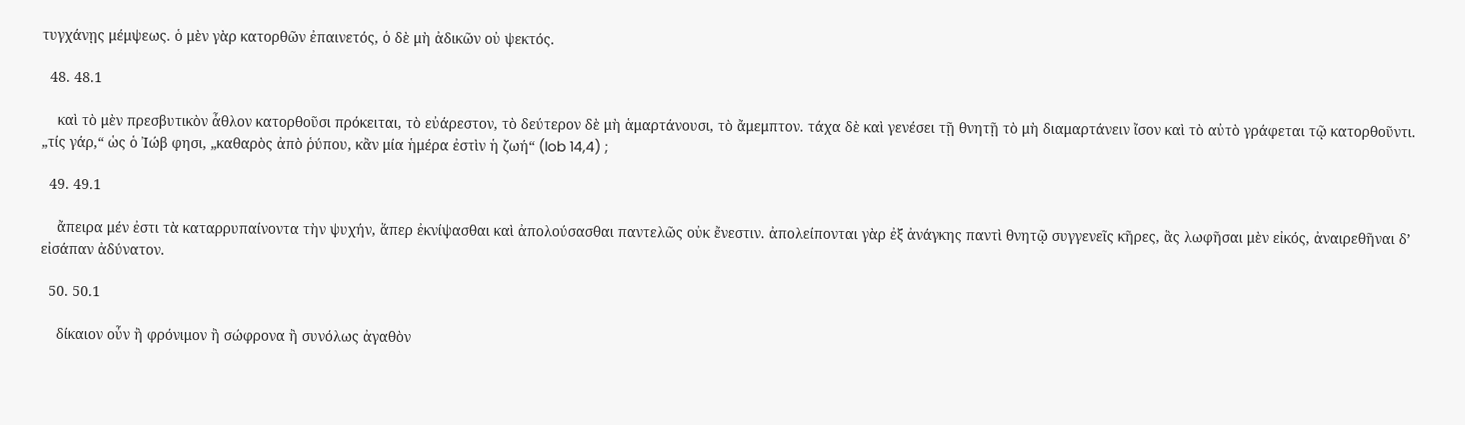τυγχάνῃς μέμψεως. ὁ μὲν γὰρ κατορθῶν ἐπαινετός, ὁ δὲ μὴ ἀδικῶν οὐ ψεκτός.

  48. 48.1

    καὶ τὸ μὲν πρεσβυτικὸν ἆθλον κατορθοῦσι πρόκειται, τὸ εὐάρεστον, τὸ δεύτερον δὲ μὴ ἁμαρτάνουσι, τὸ ἄμεμπτον. τάχα δὲ καὶ γενέσει τῇ θνητῇ τὸ μὴ διαμαρτάνειν ἴσον καὶ τὸ αὐτὸ γράφεται τῷ κατορθοῦντι. „τίς γάρ,“ ὡς ὁ Ἰώβ φησι, „καθαρὸς ἀπὸ ῥύπου, κἂν μία ἡμέρα ἐστὶν ἡ ζωή“ (Iob 14,4) ;

  49. 49.1

    ἄπειρα μέν ἐστι τὰ καταρρυπαίνοντα τὴν ψυχήν, ἅπερ ἐκνίψασθαι καὶ ἀπολούσασθαι παντελῶς οὐκ ἔνεστιν. ἀπολείπονται γὰρ ἐξ ἀνάγκης παντὶ θνητῷ συγγενεῖς κῆρες, ἃς λωφῆσαι μὲν εἰκός, ἀναιρεθῆναι δ’ εἰσάπαν ἀδύνατον.

  50. 50.1

    δίκαιον οὖν ἢ φρόνιμον ἢ σώφρονα ἢ συνόλως ἀγαθὸν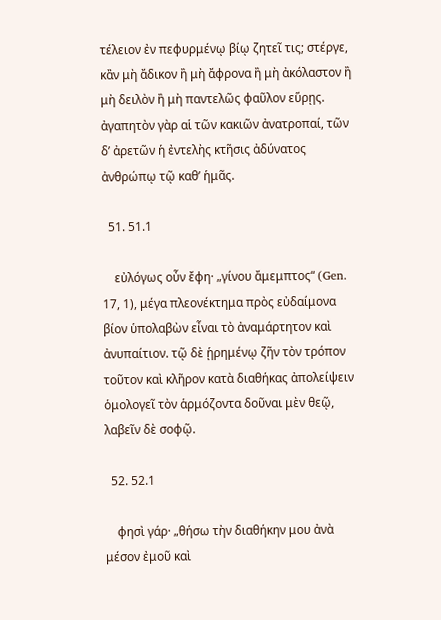τέλειον ἐν πεφυρμένῳ βίῳ ζητεῖ τις; στέργε, κἂν μὴ ἄδικον ἢ μὴ ἄφρονα ἢ μὴ ἀκόλαστον ἢ μὴ δειλὸν ἢ μὴ παντελῶς φαῦλον εὕρῃς. ἀγαπητὸν γὰρ αἱ τῶν κακιῶν ἀνατροπαί, τῶν δ’ ἀρετῶν ἡ ἐντελὴς κτῆσις ἀδύνατος ἀνθρώπῳ τῷ καθ’ ἡμᾶς.

  51. 51.1

    εὐλόγως οὖν ἔφη· „γίνου ἄμεμπτος“ (Gen. 17, 1), μέγα πλεονέκτημα πρὸς εὐδαίμονα βίον ὑπολαβὼν εἶναι τὸ ἀναμάρτητον καὶ ἀνυπαίτιον. τῷ δὲ ᾑρημένῳ ζῆν τὸν τρόπον τοῦτον καὶ κλῆρον κατὰ διαθήκας ἀπολείψειν ὁμολογεῖ τὸν ἁρμόζοντα δοῦναι μὲν θεῷ, λαβεῖν δὲ σοφῷ.

  52. 52.1

    φησὶ γάρ· „θήσω τὴν διαθήκην μου ἀνὰ μέσον ἐμοῦ καὶ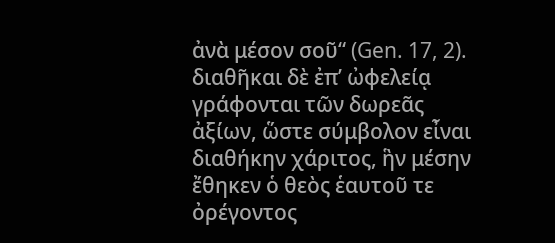ἀνὰ μέσον σοῦ“ (Gen. 17, 2). διαθῆκαι δὲ ἐπ’ ὠφελείᾳ γράφονται τῶν δωρεᾶς ἀξίων, ὥστε σύμβολον εἶναι διαθήκην χάριτος, ἣν μέσην ἔθηκεν ὁ θεὸς ἑαυτοῦ τε ὀρέγοντος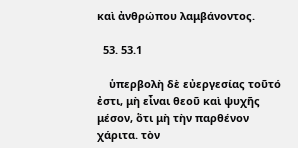καὶ ἀνθρώπου λαμβάνοντος.

  53. 53.1

    ὑπερβολὴ δὲ εὐεργεσίας τοῦτό ἐστι, μὴ εἶναι θεοῦ καὶ ψυχῆς μέσον, ὅτι μὴ τὴν παρθένον χάριτα. τὸν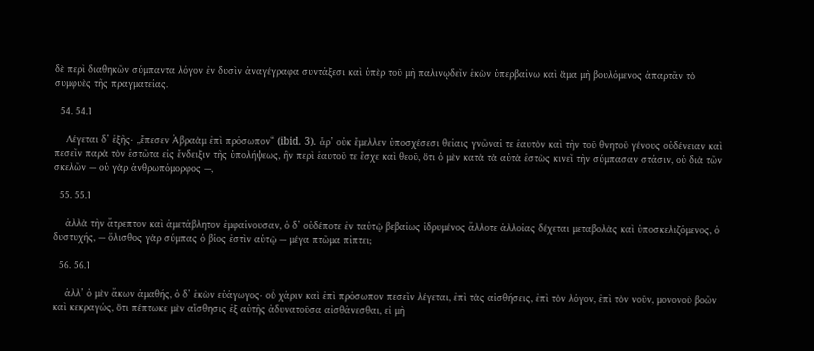δὲ περὶ διαθηκῶν σύμπαντα λόγον ἐν δυσὶν ἀναγέγραφα συντάξεσι καὶ ὑπὲρ τοῦ μὴ παλινῳδεῖν ἑκὼν ὑπερβαίνω καὶ ἅμα μὴ βουλόμενος ἀπαρτᾶν τὸ συμφυὲς τῆς πραγματείας.

  54. 54.1

    Λέγεται δ’ ἑξῆς· „ἔπεσεν Ἀβραὰμ ἐπὶ πρόσωπον“ (ibid. 3). ἆρ’ οὐκ ἔμελλεν ὑποσχέσεσι θείαις γνῶναί τε ἑαυτὸν καὶ τὴν τοῦ θνητοῦ γένους οὐδένειαν καὶ πεσεῖν παρὰ τὸν ἑστῶτα εἰς ἔνδειξιν τῆς ὑπολήψεως, ἣν περὶ ἑαυτοῦ τε ἔσχε καὶ θεοῦ, ὅτι ὁ μὲν κατὰ τὰ αὐτὰ ἑστὼς κινεῖ τὴν σύμπασαν στάσιν, οὐ διὰ τῶν σκελῶν — οὐ γὰρ ἀνθρωπόμορφος —,

  55. 55.1

    ἀλλὰ τὴν ἄτρεπτον καὶ ἀμετάβλητον ἐμφαίνουσαν, ὁ δ’ οὐδέποτε ἐν ταὐτῷ βεβαίως ἱδρυμένος ἄλλοτε ἀλλοίας δέχεται μεταβολὰς καὶ ὑποσκελιζόμενος, ὁ δυστυχής, — ὄλισθος γὰρ σύμπας ὁ βίος ἐστὶν αὐτῷ — μέγα πτῶμα πίπτει;

  56. 56.1

    ἀλλ’ ὁ μὲν ἄκων ἀμαθής, ὁ δ’ ἑκὼν εὐάγωγος· οὗ χάριν καὶ ἐπὶ πρόσωπον πεσεῖν λέγεται, ἐπὶ τὰς αἰσθήσεις, ἐπὶ τὸν λόγον, ἐπὶ τὸν νοῦν, μονονοὺ βοῶν καὶ κεκραγώς, ὅτι πέπτωκε μὲν αἴσθησις ἐξ αὑτῆς ἀδυνατοῦσα αἰσθάνεσθαι, εἰ μὴ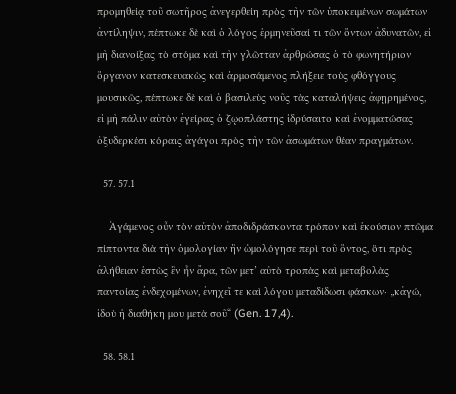προμηθείᾳ τοῦ σωτῆρος ἀνεγερθείη πρὸς τὴν τῶν ὑποκειμένων σωμάτων ἀντίληψιν, πέπτωκε δὲ καὶ ὁ λόγος ἑρμηνεῦσαί τι τῶν ὄντων ἀδυνατῶν, εἰ μὴ διανοίξας τὸ στόμα καὶ τὴν γλῶτταν ἀρθρώσας ὁ τὸ φωνητήριον ὄργανον κατεσκευακὼς καὶ ἁρμοσάμενος πλήξειε τοὺς φθόγγους μουσικῶς, πέπτωκε δὲ καὶ ὁ βασιλεὺς νοῦς τὰς καταλήψεις ἀφῃρημένος, εἰ μὴ πάλιν αὐτὸν ἐγείρας ὁ ζῳοπλάστης ἱδρύσαιτο καὶ ἐνομματώσας ὀξυδερκέσι κόραις ἀγάγοι πρὸς τὴν τῶν ἀσωμάτων θέαν πραγμάτων.

  57. 57.1

    Ἀγάμενος οὖν τὸν αὑτὸν ἀποδιδράσκοντα τρόπον καὶ ἑκούσιον πτῶμα πίπτοντα διὰ τὴν ὁμολογίαν ἣν ὡμολόγησε περὶ τοῦ ὄντος, ὅτι πρὸς ἀλήθειαν ἑστὼς ἓν ἦν ἄρα, τῶν μετ’ αὐτὸ τροπὰς καὶ μεταβολὰς παντοίας ἐνδεχομένων, ἐνηχεῖ τε καὶ λόγου μεταδίδωσι φάσκων· „κἀγώ, ἰδοὺ ἡ διαθήκη μου μετὰ σοῦ“ (Gen. 17,4).

  58. 58.1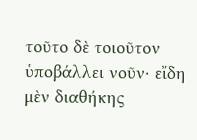τοῦτο δὲ τοιοῦτον ὑποβάλλει νοῦν· εἴδη μὲν διαθήκης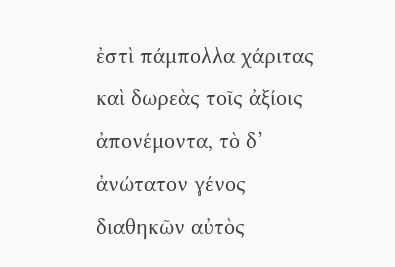ἐστὶ πάμπολλα χάριτας καὶ δωρεὰς τοῖς ἀξίοις ἀπονέμοντα, τὸ δ’ ἀνώτατον γένος διαθηκῶν αὐτὸς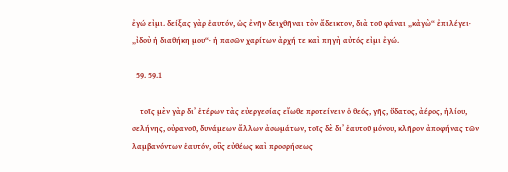ἐγώ εἰμι. δείξας γὰρ ἑαυτόν, ὡς ἐνῆν δειχθῆναι τὸν ἄδεικτον, διὰ τοῦ φάναι „κἀγὼ“ ἐπιλέγει· „ἰδοὺ ἡ διαθήκη μου“· ἡ πασῶν χαρίτων ἀρχή τε καὶ πηγὴ αὐτός εἰμι ἐγώ.

  59. 59.1

    τοῖς μὲν γὰρ δι’ ἑτέρων τὰς εὐεργεσίας εἴωθε προτείνειν ὁ θεός, γῆς, ὕδατος, ἀέρος, ἡλίου, σελήνης, οὐρανοῦ, δυνάμεων ἄλλων ἀσωμάτων, τοῖς δὲ δι’ ἑαυτοῦ μόνου, κλῆρον ἀποφήνας τῶν λαμβανόντων ἑαυτόν, οὓς εὐθέως καὶ προσρήσεως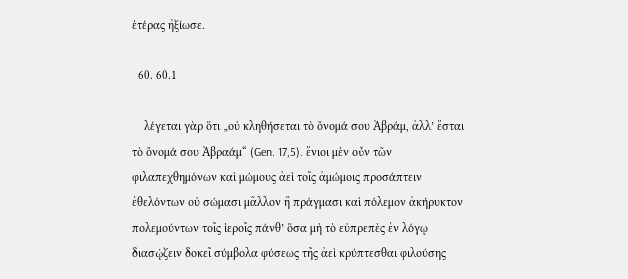ἑτέρας ἠξίωσε.

  60. 60.1

    λέγεται γὰρ ὅτι „οὐ κληθήσεται τὸ ὄνομά σου Ἀβράμ, ἀλλ’ ἔσται τὸ ὄνομά σου Ἀβραάμ“ (Gen. 17,5). ἔνιοι μὲν οὖν τῶν φιλαπεχθημόνων καὶ μώμους ἀεὶ τοῖς ἀμώμοις προσάπτειν ἐθελόντων οὐ σώμασι μᾶλλον ἢ πράγμασι καὶ πόλεμον ἀκήρυκτον πολεμούντων τοῖς ἱεροῖς πάνθ’ ὅσα μὴ τὸ εὐπρεπὲς ἐν λόγῳ διασῴζειν δοκεῖ σύμβολα φύσεως τῆς ἀεὶ κρύπτεσθαι φιλούσης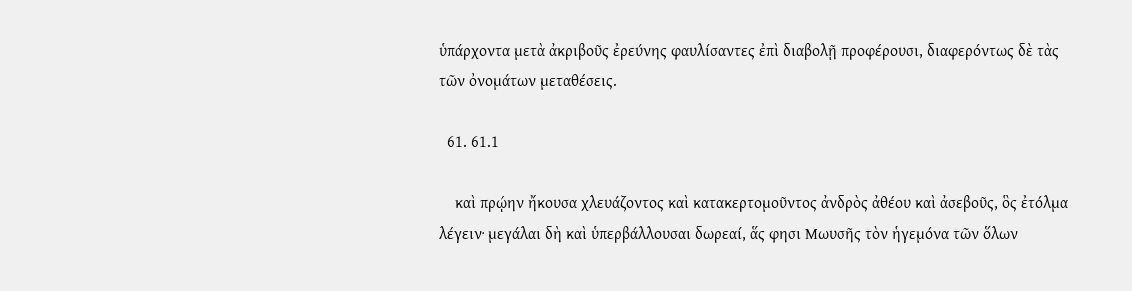ὑπάρχοντα μετὰ ἀκριβοῦς ἐρεύνης φαυλίσαντες ἐπὶ διαβολῇ προφέρουσι, διαφερόντως δὲ τὰς τῶν ὀνομάτων μεταθέσεις.

  61. 61.1

    καὶ πρῴην ἤκουσα χλευάζοντος καὶ κατακερτομοῦντος ἀνδρὸς ἀθέου καὶ ἀσεβοῦς, ὃς ἐτόλμα λέγειν· μεγάλαι δὴ καὶ ὑπερβάλλουσαι δωρεαί, ἅς φησι Μωυσῆς τὸν ἡγεμόνα τῶν ὅλων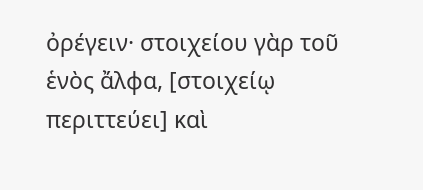ὀρέγειν· στοιχείου γὰρ τοῦ ἑνὸς ἄλφα, [στοιχείῳ περιττεύει] καὶ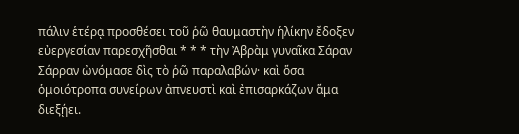πάλιν ἑτέρᾳ προσθέσει τοῦ ῥῶ θαυμαστὴν ἡλίκην ἔδοξεν εὐεργεσίαν παρεσχῆσθαι * * * τὴν Ἀβρὰμ γυναῖκα Σάραν Σάρραν ὠνόμασε δὶς τὸ ῥῶ παραλαβών· καὶ ὅσα ὁμοιότροπα συνείρων ἀπνευστὶ καὶ ἐπισαρκάζων ἅμα διεξῄει.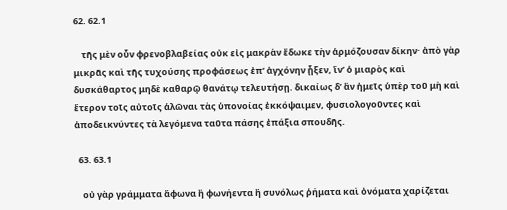62. 62.1

    τῆς μὲν οὖν φρενοβλαβείας οὐκ εἰς μακρὰν ἔδωκε τὴν ἁρμόζουσαν δίκην· ἀπὸ γὰρ μικρᾶς καὶ τῆς τυχούσης προφάσεως ἐπ’ ἀγχόνην ᾖξεν, ἵν’ ὁ μιαρὸς καὶ δυσκάθαρτος μηδὲ καθαρῷ θανάτῳ τελευτήσῃ. δικαίως δ’ ἂν ἡμεῖς ὑπὲρ τοῦ μὴ καὶ ἕτερον τοῖς αὐτοῖς ἁλῶναι τὰς ὑπονοίας ἐκκόψαιμεν, φυσιολογοῦντες καὶ ἀποδεικνύντες τὰ λεγόμενα ταῦτα πάσης ἐπάξια σπουδῆς.

  63. 63.1

    οὐ γὰρ γράμματα ἄφωνα ἢ φωνήεντα ἢ συνόλως ῥήματα καὶ ὀνόματα χαρίζεται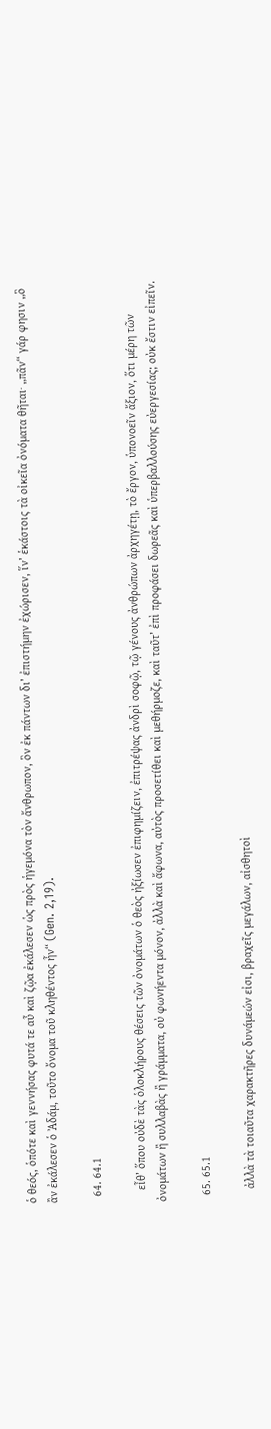ὁ θεός, ὁπότε καὶ γεννήσας φυτά τε αὖ καὶ ζῷα ἐκάλεσεν ὡς πρὸς ἡγεμόνα τὸν ἄνθρωπον, ὃν ἐκ πάντων δι’ ἐπιστήμην ἐχώρισεν, ἵν’ ἑκάστοις τὰ οἰκεῖα ὀνόματα θῆται· „πᾶν“ γάρ φησιν „ὃ ἂν ἐκάλεσεν ὁ Ἀδάμ, τοῦτο ὄνομα τοῦ κληθέντος ἦν“ (Gen. 2,19).

  64. 64.1

    εἶθ’ ὅπου οὐδὲ τὰς ὁλοκλήρους θέσεις τῶν ὀνομάτων ὁ θεὸς ἠξίωσεν ἐπιφημίζειν, ἐπιτρέψας ἀνδρὶ σοφῷ, τῷ γένους ἀνθρώπων ἀρχηγέτῃ, τὸ ἔργον, ὑπονοεῖν ἄξιον, ὅτι μέρη τῶν ὀνομάτων ἢ συλλαβὰς ἢ γράμματα, οὐ φωνήεντα μόνον, ἀλλὰ καὶ ἄφωνα, αὐτὸς προσετίθει καὶ μεθήρμοζε, καὶ ταῦτ’ ἐπὶ προφάσει δωρεᾶς καὶ ὑπερβαλλούσης εὐεργεσίας; οὐκ ἔστιν εἰπεῖν.

  65. 65.1

    ἀλλὰ τὰ τοιαῦτα χαρακτῆρες δυνάμεών εἰσι, βραχεῖς μεγάλων, αἰσθητοὶ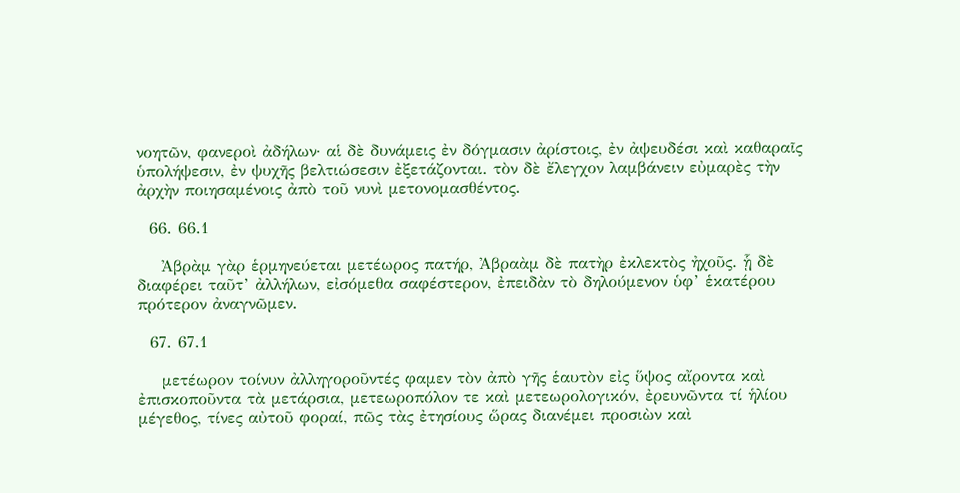νοητῶν, φανεροὶ ἀδήλων· αἱ δὲ δυνάμεις ἐν δόγμασιν ἀρίστοις, ἐν ἀψευδέσι καὶ καθαραῖς ὑπολήψεσιν, ἐν ψυχῆς βελτιώσεσιν ἐξετάζονται. τὸν δὲ ἔλεγχον λαμβάνειν εὐμαρὲς τὴν ἀρχὴν ποιησαμένοις ἀπὸ τοῦ νυνὶ μετονομασθέντος.

  66. 66.1

    Ἀβρὰμ γὰρ ἑρμηνεύεται μετέωρος πατήρ, Ἀβραὰμ δὲ πατὴρ ἐκλεκτὸς ἠχοῦς. ᾗ δὲ διαφέρει ταῦτ’ ἀλλήλων, εἰσόμεθα σαφέστερον, ἐπειδὰν τὸ δηλούμενον ὑφ’ ἑκατέρου πρότερον ἀναγνῶμεν.

  67. 67.1

    μετέωρον τοίνυν ἀλληγοροῦντές φαμεν τὸν ἀπὸ γῆς ἑαυτὸν εἰς ὕψος αἴροντα καὶ ἐπισκοποῦντα τὰ μετάρσια, μετεωροπόλον τε καὶ μετεωρολογικόν, ἐρευνῶντα τί ἡλίου μέγεθος, τίνες αὐτοῦ φοραί, πῶς τὰς ἐτησίους ὥρας διανέμει προσιὼν καὶ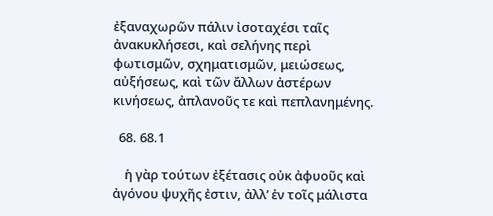ἐξαναχωρῶν πάλιν ἰσοταχέσι ταῖς ἀνακυκλήσεσι, καὶ σελήνης περὶ φωτισμῶν, σχηματισμῶν, μειώσεως, αὐξήσεως, καὶ τῶν ἄλλων ἀστέρων κινήσεως, ἀπλανοῦς τε καὶ πεπλανημένης.

  68. 68.1

    ἡ γὰρ τούτων ἐξέτασις οὐκ ἀφυοῦς καὶ ἀγόνου ψυχῆς ἐστιν, ἀλλ’ ἐν τοῖς μάλιστα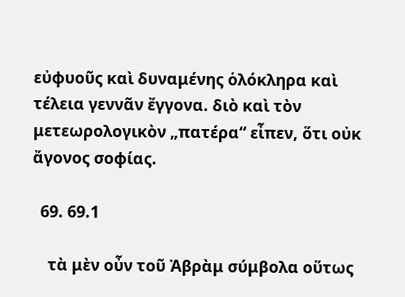εὐφυοῦς καὶ δυναμένης ὁλόκληρα καὶ τέλεια γεννᾶν ἔγγονα. διὸ καὶ τὸν μετεωρολογικὸν „πατέρα“ εἶπεν, ὅτι οὐκ ἄγονος σοφίας.

  69. 69.1

    τὰ μὲν οὖν τοῦ Ἀβρὰμ σύμβολα οὕτως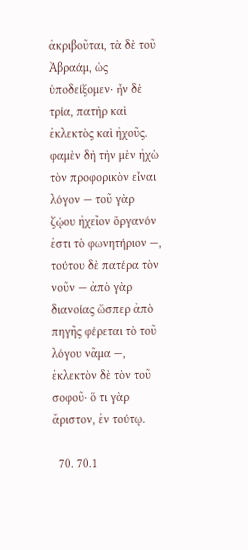ἀκριβοῦται, τὰ δὲ τοῦ Ἀβραάμ, ὡς ὑποδείξομεν· ἦν δὲ τρία, πατὴρ καὶ ἐκλεκτὸς καὶ ἠχοῦς. φαμὲν δὴ τὴν μὲν ἠχὼ τὸν προφορικὸν εἶναι λόγον — τοῦ γὰρ ζῴου ἠχεῖον ὄργανόν ἐστι τὸ φωνητήριον —, τούτου δὲ πατέρα τὸν νοῦν — ἀπὸ γὰρ διανοίας ὥσπερ ἀπὸ πηγῆς φέρεται τὸ τοῦ λόγου νᾶμα —, ἐκλεκτὸν δὲ τὸν τοῦ σοφοῦ· ὅ τι γὰρ ἄριστον, ἐν τούτῳ.

  70. 70.1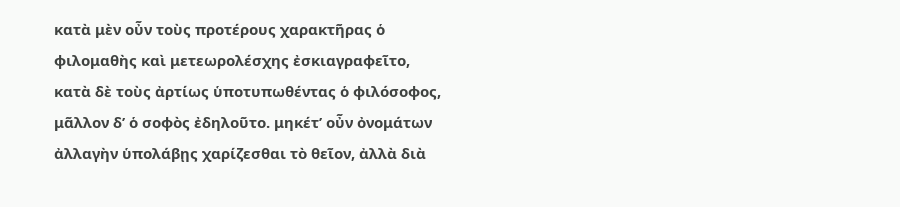κατὰ μὲν οὖν τοὺς προτέρους χαρακτῆρας ὁ φιλομαθὴς καὶ μετεωρολέσχης ἐσκιαγραφεῖτο, κατὰ δὲ τοὺς ἀρτίως ὑποτυπωθέντας ὁ φιλόσοφος, μᾶλλον δ’ ὁ σοφὸς ἐδηλοῦτο. μηκέτ’ οὖν ὀνομάτων ἀλλαγὴν ὑπολάβῃς χαρίζεσθαι τὸ θεῖον, ἀλλὰ διὰ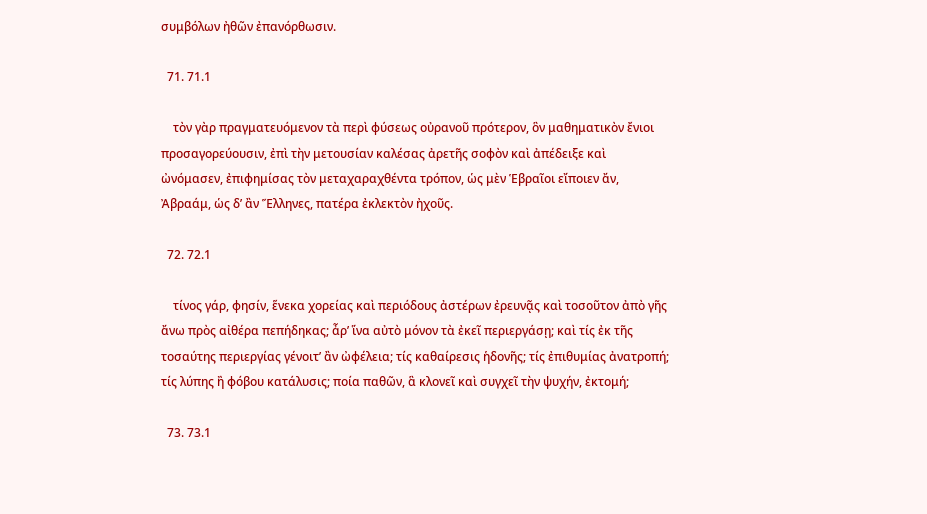συμβόλων ἠθῶν ἐπανόρθωσιν.

  71. 71.1

    τὸν γὰρ πραγματευόμενον τὰ περὶ φύσεως οὐρανοῦ πρότερον, ὃν μαθηματικὸν ἔνιοι προσαγορεύουσιν, ἐπὶ τὴν μετουσίαν καλέσας ἀρετῆς σοφὸν καὶ ἀπέδειξε καὶ ὠνόμασεν, ἐπιφημίσας τὸν μεταχαραχθέντα τρόπον, ὡς μὲν Ἑβραῖοι εἴποιεν ἄν, Ἀβραάμ, ὡς δ’ ἂν Ἕλληνες, πατέρα ἐκλεκτὸν ἠχοῦς.

  72. 72.1

    τίνος γάρ, φησίν, ἕνεκα χορείας καὶ περιόδους ἀστέρων ἐρευνᾷς καὶ τοσοῦτον ἀπὸ γῆς ἄνω πρὸς αἰθέρα πεπήδηκας; ἆρ’ ἵνα αὐτὸ μόνον τὰ ἐκεῖ περιεργάσῃ; καὶ τίς ἐκ τῆς τοσαύτης περιεργίας γένοιτ’ ἂν ὠφέλεια; τίς καθαίρεσις ἡδονῆς; τίς ἐπιθυμίας ἀνατροπή; τίς λύπης ἢ φόβου κατάλυσις; ποία παθῶν, ἃ κλονεῖ καὶ συγχεῖ τὴν ψυχήν, ἐκτομή;

  73. 73.1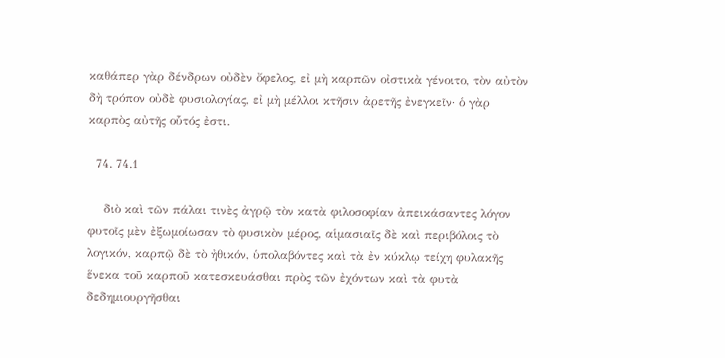καθάπερ γὰρ δένδρων οὐδὲν ὄφελος, εἰ μὴ καρπῶν οἰστικὰ γένοιτο, τὸν αὐτὸν δὴ τρόπον οὐδὲ φυσιολογίας, εἰ μὴ μέλλοι κτῆσιν ἀρετῆς ἐνεγκεῖν· ὁ γὰρ καρπὸς αὐτῆς οὗτός ἐστι.

  74. 74.1

    διὸ καὶ τῶν πάλαι τινὲς ἀγρῷ τὸν κατὰ φιλοσοφίαν ἀπεικάσαντες λόγον φυτοῖς μὲν ἐξωμοίωσαν τὸ φυσικὸν μέρος, αἱμασιαῖς δὲ καὶ περιβόλοις τὸ λογικόν, καρπῷ δὲ τὸ ἠθικόν, ὑπολαβόντες καὶ τὰ ἐν κύκλῳ τείχη φυλακῆς ἕνεκα τοῦ καρποῦ κατεσκευάσθαι πρὸς τῶν ἐχόντων καὶ τὰ φυτὰ δεδημιουργῆσθαι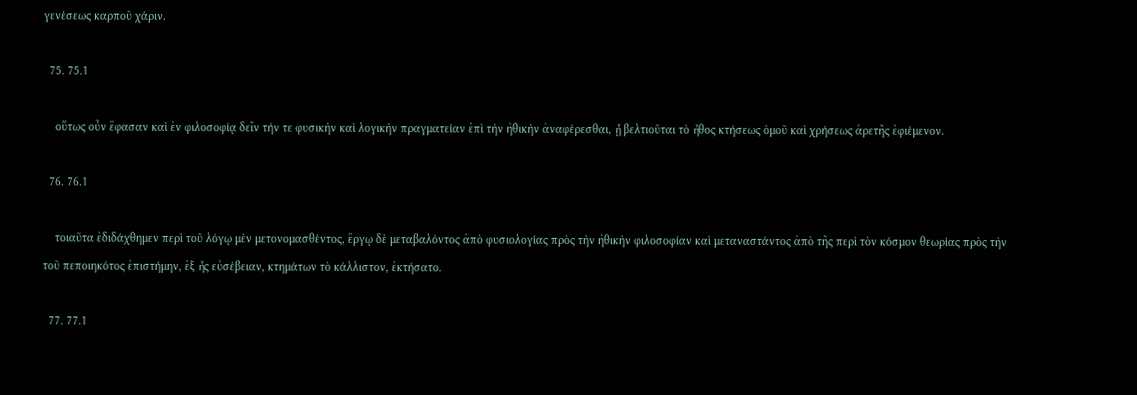γενέσεως καρποῦ χάριν.

  75. 75.1

    οὕτως οὖν ἔφασαν καὶ ἐν φιλοσοφίᾳ δεῖν τήν τε φυσικὴν καὶ λογικὴν πραγματείαν ἐπὶ τὴν ἠθικὴν ἀναφέρεσθαι, ᾗ βελτιοῦται τὸ ἦθος κτήσεως ὁμοῦ καὶ χρήσεως ἀρετῆς ἐφιέμενον.

  76. 76.1

    τοιαῦτα ἐδιδάχθημεν περὶ τοῦ λόγῳ μὲν μετονομασθέντος, ἔργῳ δὲ μεταβαλόντος ἀπὸ φυσιολογίας πρὸς τὴν ἠθικὴν φιλοσοφίαν καὶ μεταναστάντος ἀπὸ τῆς περὶ τὸν κόσμον θεωρίας πρὸς τὴν τοῦ πεποιηκότος ἐπιστήμην, ἐξ ἧς εὐσέβειαν, κτημάτων τὸ κάλλιστον, ἐκτήσατο.

  77. 77.1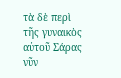τὰ δὲ περὶ τῆς γυναικὸς αὐτοῦ Σάρας νῦν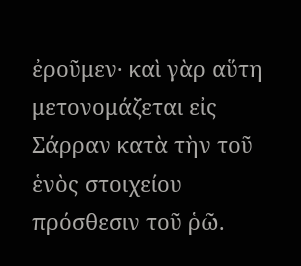ἐροῦμεν· καὶ γὰρ αὕτη μετονομάζεται εἰς Σάρραν κατὰ τὴν τοῦ ἑνὸς στοιχείου πρόσθεσιν τοῦ ῥῶ.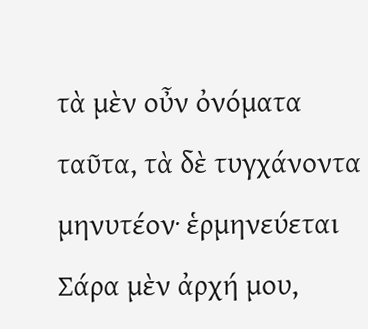τὰ μὲν οὖν ὀνόματα ταῦτα, τὰ δὲ τυγχάνοντα μηνυτέον· ἑρμηνεύεται Σάρα μὲν ἀρχή μου,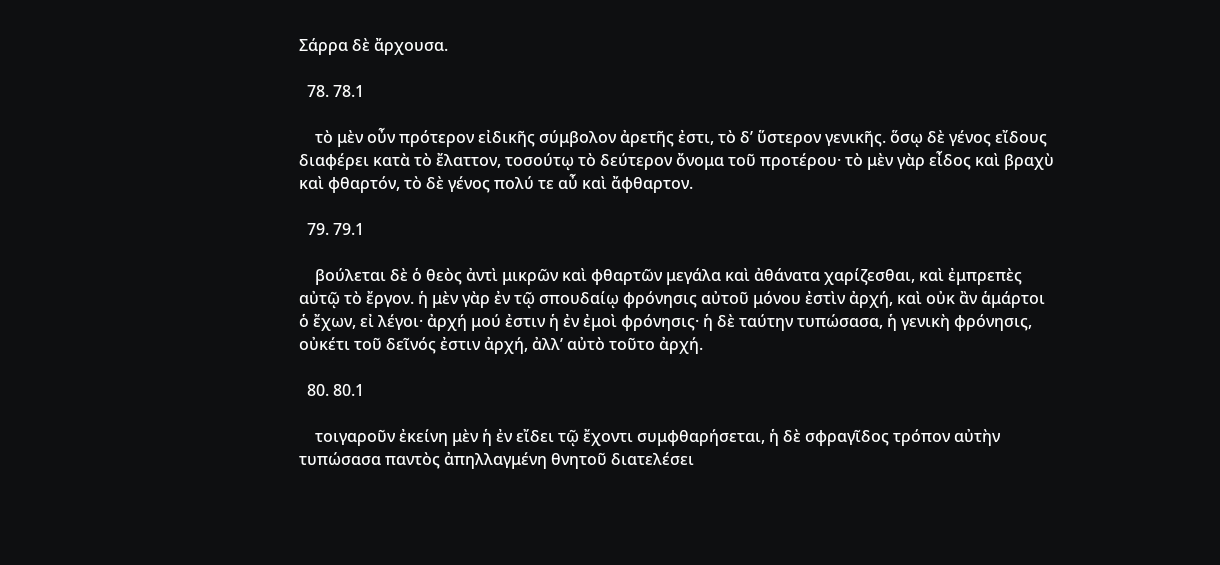Σάρρα δὲ ἄρχουσα.

  78. 78.1

    τὸ μὲν οὖν πρότερον εἰδικῆς σύμβολον ἀρετῆς ἐστι, τὸ δ’ ὕστερον γενικῆς. ὅσῳ δὲ γένος εἴδους διαφέρει κατὰ τὸ ἔλαττον, τοσούτῳ τὸ δεύτερον ὄνομα τοῦ προτέρου· τὸ μὲν γὰρ εἶδος καὶ βραχὺ καὶ φθαρτόν, τὸ δὲ γένος πολύ τε αὖ καὶ ἄφθαρτον.

  79. 79.1

    βούλεται δὲ ὁ θεὸς ἀντὶ μικρῶν καὶ φθαρτῶν μεγάλα καὶ ἀθάνατα χαρίζεσθαι, καὶ ἐμπρεπὲς αὐτῷ τὸ ἔργον. ἡ μὲν γὰρ ἐν τῷ σπουδαίῳ φρόνησις αὐτοῦ μόνου ἐστὶν ἀρχή, καὶ οὐκ ἂν ἁμάρτοι ὁ ἔχων, εἰ λέγοι· ἀρχή μού ἐστιν ἡ ἐν ἐμοὶ φρόνησις· ἡ δὲ ταύτην τυπώσασα, ἡ γενικὴ φρόνησις, οὐκέτι τοῦ δεῖνός ἐστιν ἀρχή, ἀλλ’ αὐτὸ τοῦτο ἀρχή.

  80. 80.1

    τοιγαροῦν ἐκείνη μὲν ἡ ἐν εἴδει τῷ ἔχοντι συμφθαρήσεται, ἡ δὲ σφραγῖδος τρόπον αὐτὴν τυπώσασα παντὸς ἀπηλλαγμένη θνητοῦ διατελέσει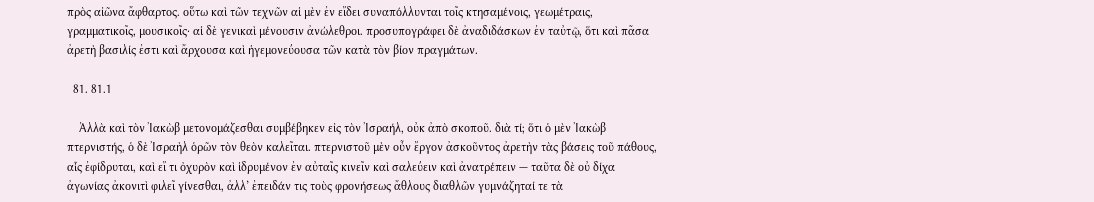πρὸς αἰῶνα ἄφθαρτος. οὕτω καὶ τῶν τεχνῶν αἱ μὲν ἐν εἴδει συναπόλλυνται τοῖς κτησαμένοις, γεωμέτραις, γραμματικοῖς, μουσικοῖς· αἱ δὲ γενικαὶ μένουσιν ἀνώλεθροι. προσυπογράφει δὲ ἀναδιδάσκων ἐν ταὐτῷ, ὅτι καὶ πᾶσα ἀρετὴ βασιλίς ἐστι καὶ ἄρχουσα καὶ ἡγεμονεύουσα τῶν κατὰ τὸν βίον πραγμάτων.

  81. 81.1

    Ἀλλὰ καὶ τὸν Ἰακὼβ μετονομάζεσθαι συμβέβηκεν εἰς τὸν Ἰσραήλ, οὐκ ἀπὸ σκοποῦ. διὰ τί; ὅτι ὁ μὲν Ἰακὼβ πτερνιστής, ὁ δὲ Ἰσραὴλ ὁρῶν τὸν θεὸν καλεῖται. πτερνιστοῦ μὲν οὖν ἔργον ἀσκοῦντος ἀρετὴν τὰς βάσεις τοῦ πάθους, αἷς ἐφίδρυται, καὶ εἴ τι ὀχυρὸν καὶ ἱδρυμένον ἐν αὐταῖς κινεῖν καὶ σαλεύειν καὶ ἀνατρέπειν — ταῦτα δὲ οὐ δίχα ἀγωνίας ἀκονιτὶ φιλεῖ γίνεσθαι, ἀλλ’ ἐπειδάν τις τοὺς φρονήσεως ἄθλους διαθλῶν γυμνάζηταί τε τὰ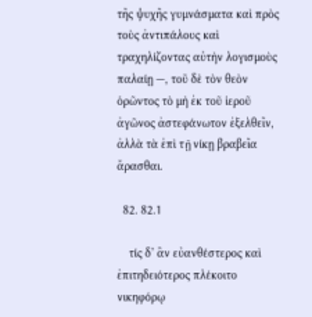τῆς ψυχῆς γυμνάσματα καὶ πρὸς τοὺς ἀντιπάλους καὶ τραχηλίζοντας αὐτὴν λογισμοὺς παλαίῃ —, τοῦ δὲ τὸν θεὸν ὁρῶντος τὸ μὴ ἐκ τοῦ ἱεροῦ ἀγῶνος ἀστεφάνωτον ἐξελθεῖν, ἀλλὰ τὰ ἐπὶ τῇ νίκῃ βραβεῖα ἄρασθαι.

  82. 82.1

    τίς δ’ ἂν εὐανθέστερος καὶ ἐπιτηδειότερος πλέκοιτο νικηφόρῳ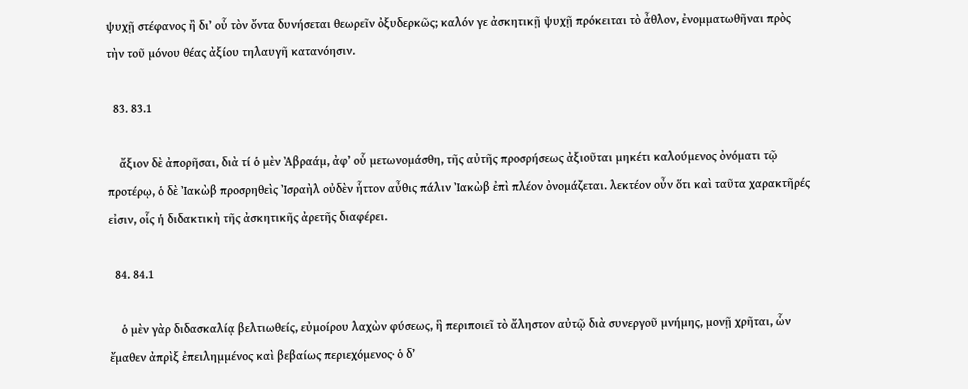ψυχῇ στέφανος ἢ δι’ οὗ τὸν ὄντα δυνήσεται θεωρεῖν ὀξυδερκῶς; καλόν γε ἀσκητικῇ ψυχῇ πρόκειται τὸ ἆθλον, ἐνομματωθῆναι πρὸς τὴν τοῦ μόνου θέας ἀξίου τηλαυγῆ κατανόησιν.

  83. 83.1

    ἄξιον δὲ ἀπορῆσαι, διὰ τί ὁ μὲν Ἀβραάμ, ἀφ’ οὗ μετωνομάσθη, τῆς αὐτῆς προσρήσεως ἀξιοῦται μηκέτι καλούμενος ὀνόματι τῷ προτέρῳ, ὁ δὲ Ἰακὼβ προσρηθεὶς Ἰσραὴλ οὐδὲν ἧττον αὖθις πάλιν Ἰακὼβ ἐπὶ πλέον ὀνομάζεται. λεκτέον οὖν ὅτι καὶ ταῦτα χαρακτῆρές εἰσιν, οἷς ἡ διδακτικὴ τῆς ἀσκητικῆς ἀρετῆς διαφέρει.

  84. 84.1

    ὁ μὲν γὰρ διδασκαλίᾳ βελτιωθείς, εὐμοίρου λαχὼν φύσεως, ἣ περιποιεῖ τὸ ἄληστον αὐτῷ διὰ συνεργοῦ μνήμης, μονῇ χρῆται, ὧν ἔμαθεν ἀπρὶξ ἐπειλημμένος καὶ βεβαίως περιεχόμενος· ὁ δ’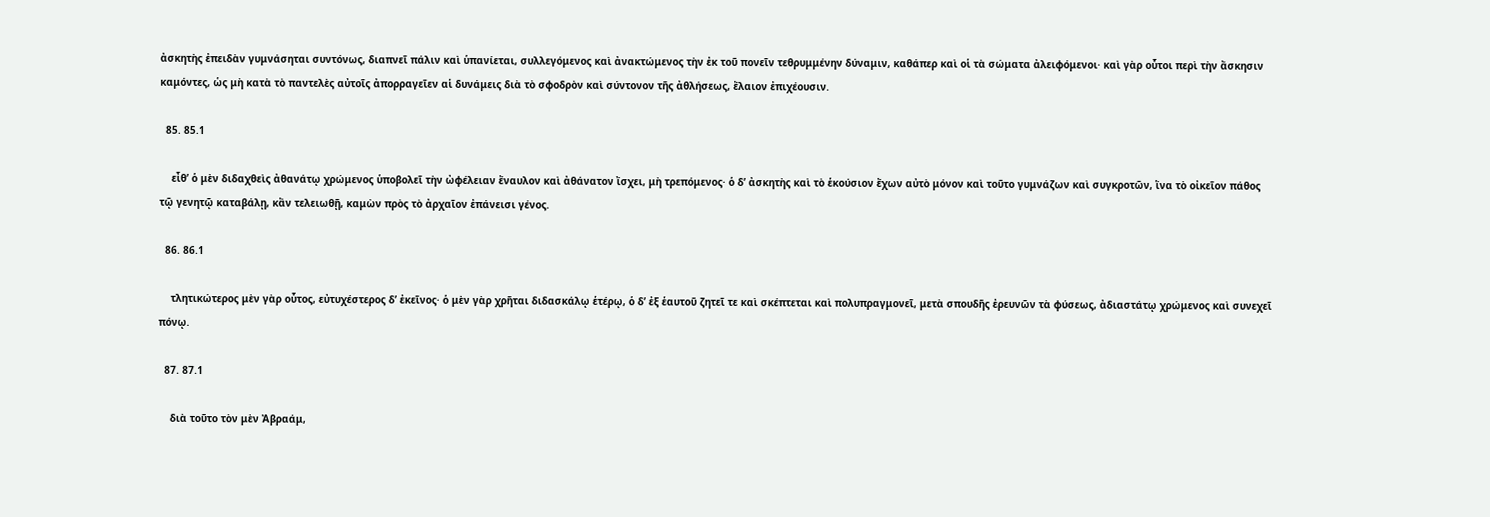ἀσκητὴς ἐπειδὰν γυμνάσηται συντόνως, διαπνεῖ πάλιν καὶ ὑπανίεται, συλλεγόμενος καὶ ἀνακτώμενος τὴν ἐκ τοῦ πονεῖν τεθρυμμένην δύναμιν, καθάπερ καὶ οἱ τὰ σώματα ἀλειφόμενοι· καὶ γὰρ οὗτοι περὶ τὴν ἄσκησιν καμόντες, ὡς μὴ κατὰ τὸ παντελὲς αὐτοῖς ἀπορραγεῖεν αἱ δυνάμεις διὰ τὸ σφοδρὸν καὶ σύντονον τῆς ἀθλήσεως, ἔλαιον ἐπιχέουσιν.

  85. 85.1

    εἶθ’ ὁ μὲν διδαχθεὶς ἀθανάτῳ χρώμενος ὑποβολεῖ τὴν ὠφέλειαν ἔναυλον καὶ ἀθάνατον ἴσχει, μὴ τρεπόμενος· ὁ δ’ ἀσκητὴς καὶ τὸ ἑκούσιον ἔχων αὐτὸ μόνον καὶ τοῦτο γυμνάζων καὶ συγκροτῶν, ἵνα τὸ οἰκεῖον πάθος τῷ γενητῷ καταβάλῃ, κἂν τελειωθῇ, καμὼν πρὸς τὸ ἀρχαῖον ἐπάνεισι γένος.

  86. 86.1

    τλητικώτερος μὲν γὰρ οὗτος, εὐτυχέστερος δ’ ἐκεῖνος· ὁ μὲν γὰρ χρῆται διδασκάλῳ ἑτέρῳ, ὁ δ’ ἐξ ἑαυτοῦ ζητεῖ τε καὶ σκέπτεται καὶ πολυπραγμονεῖ, μετὰ σπουδῆς ἐρευνῶν τὰ φύσεως, ἀδιαστάτῳ χρώμενος καὶ συνεχεῖ πόνῳ.

  87. 87.1

    διὰ τοῦτο τὸν μὲν Ἀβραάμ,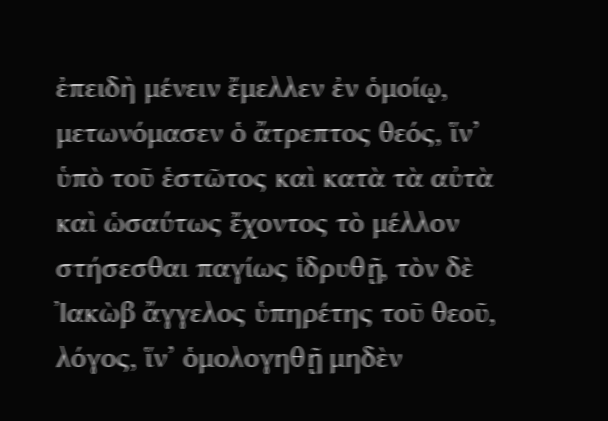ἐπειδὴ μένειν ἔμελλεν ἐν ὁμοίῳ, μετωνόμασεν ὁ ἄτρεπτος θεός, ἵν’ ὑπὸ τοῦ ἑστῶτος καὶ κατὰ τὰ αὐτὰ καὶ ὡσαύτως ἔχοντος τὸ μέλλον στήσεσθαι παγίως ἱδρυθῇ, τὸν δὲ Ἰακὼβ ἄγγελος ὑπηρέτης τοῦ θεοῦ, λόγος, ἵν’ ὁμολογηθῇ μηδὲν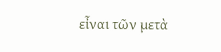εἶναι τῶν μετὰ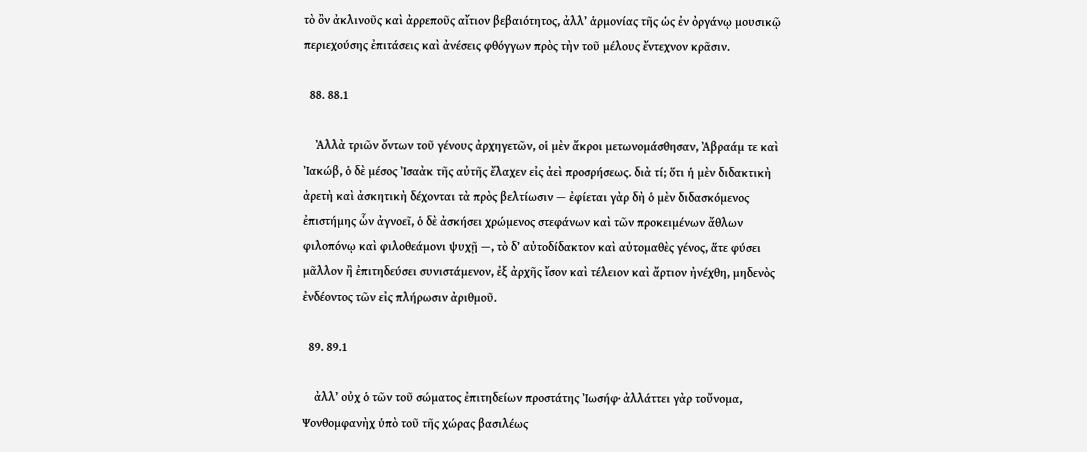τὸ ὂν ἀκλινοῦς καὶ ἀρρεποῦς αἴτιον βεβαιότητος, ἀλλ’ ἁρμονίας τῆς ὡς ἐν ὀργάνῳ μουσικῷ περιεχούσης ἐπιτάσεις καὶ ἀνέσεις φθόγγων πρὸς τὴν τοῦ μέλους ἔντεχνον κρᾶσιν.

  88. 88.1

    Ἀλλὰ τριῶν ὄντων τοῦ γένους ἀρχηγετῶν, οἱ μὲν ἄκροι μετωνομάσθησαν, Ἀβραάμ τε καὶ Ἰακώβ, ὁ δὲ μέσος Ἰσαὰκ τῆς αὐτῆς ἔλαχεν εἰς ἀεὶ προσρήσεως. διὰ τί; ὅτι ἡ μὲν διδακτικὴ ἀρετὴ καὶ ἀσκητικὴ δέχονται τὰ πρὸς βελτίωσιν — ἐφίεται γὰρ δὴ ὁ μὲν διδασκόμενος ἐπιστήμης ὧν ἀγνοεῖ, ὁ δὲ ἀσκήσει χρώμενος στεφάνων καὶ τῶν προκειμένων ἄθλων φιλοπόνῳ καὶ φιλοθεάμονι ψυχῇ —, τὸ δ’ αὐτοδίδακτον καὶ αὐτομαθὲς γένος, ἅτε φύσει μᾶλλον ἢ ἐπιτηδεύσει συνιστάμενον, ἐξ ἀρχῆς ἴσον καὶ τέλειον καὶ ἄρτιον ἠνέχθη, μηδενὸς ἐνδέοντος τῶν εἰς πλήρωσιν ἀριθμοῦ.

  89. 89.1

    ἀλλ’ οὐχ ὁ τῶν τοῦ σώματος ἐπιτηδείων προστάτης Ἰωσήφ· ἀλλάττει γὰρ τοὔνομα, Ψονθομφανὴχ ὑπὸ τοῦ τῆς χώρας βασιλέως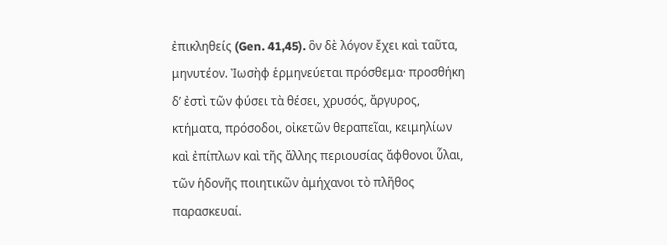ἐπικληθείς (Gen. 41,45). ὃν δὲ λόγον ἔχει καὶ ταῦτα, μηνυτέον. Ἰωσὴφ ἑρμηνεύεται πρόσθεμα· προσθήκη δ’ ἐστὶ τῶν φύσει τὰ θέσει, χρυσός, ἄργυρος, κτήματα, πρόσοδοι, οἰκετῶν θεραπεῖαι, κειμηλίων καὶ ἐπίπλων καὶ τῆς ἄλλης περιουσίας ἄφθονοι ὗλαι, τῶν ἡδονῆς ποιητικῶν ἀμήχανοι τὸ πλῆθος παρασκευαί.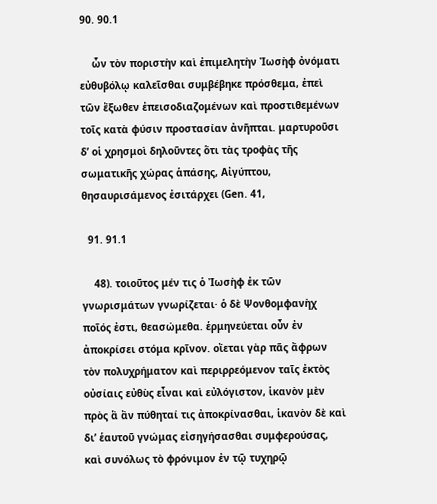90. 90.1

    ὧν τὸν ποριστὴν καὶ ἐπιμελητὴν Ἰωσὴφ ὀνόματι εὐθυβόλῳ καλεῖσθαι συμβέβηκε πρόσθεμα, ἐπεὶ τῶν ἔξωθεν ἐπεισοδιαζομένων καὶ προστιθεμένων τοῖς κατὰ φύσιν προστασίαν ἀνῆπται. μαρτυροῦσι δ’ οἱ χρησμοὶ δηλοῦντες ὅτι τὰς τροφὰς τῆς σωματικῆς χώρας ἁπάσης, Αἰγύπτου, θησαυρισάμενος ἐσιτάρχει (Gen. 41,

  91. 91.1

    48). τοιοῦτος μέν τις ὁ Ἰωσὴφ ἐκ τῶν γνωρισμάτων γνωρίζεται· ὁ δὲ Ψονθομφανὴχ ποῖός ἐστι, θεασώμεθα. ἑρμηνεύεται οὖν ἐν ἀποκρίσει στόμα κρῖνον. οἴεται γὰρ πᾶς ἄφρων τὸν πολυχρήματον καὶ περιρρεόμενον ταῖς ἐκτὸς οὐσίαις εὐθὺς εἶναι καὶ εὐλόγιστον, ἱκανὸν μὲν πρὸς ἃ ἂν πύθηταί τις ἀποκρίνασθαι, ἱκανὸν δὲ καὶ δι’ ἑαυτοῦ γνώμας εἰσηγήσασθαι συμφερούσας, καὶ συνόλως τὸ φρόνιμον ἐν τῷ τυχηρῷ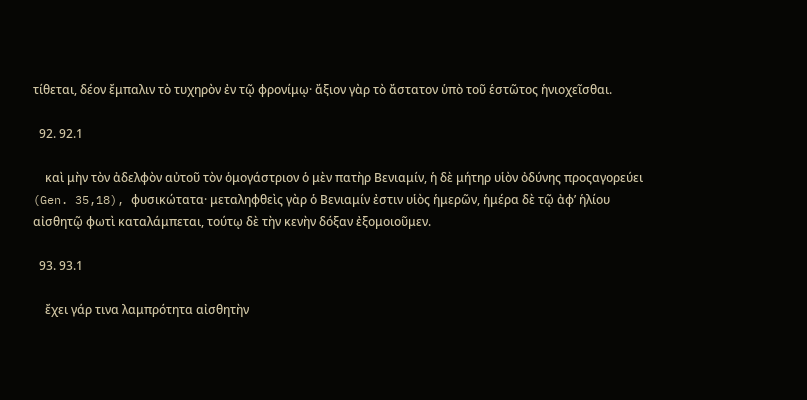τίθεται, δέον ἔμπαλιν τὸ τυχηρὸν ἐν τῷ φρονίμῳ· ἄξιον γὰρ τὸ ἄστατον ὑπὸ τοῦ ἑστῶτος ἡνιοχεῖσθαι.

  92. 92.1

    καὶ μὴν τὸν ἀδελφὸν αὐτοῦ τὸν ὁμογάστριον ὁ μὲν πατὴρ Βενιαμίν, ἡ δὲ μήτηρ υἱὸν ὀδύνης προςαγορεύει (Gen. 35,18), φυσικώτατα· μεταληφθεὶς γὰρ ὁ Βενιαμίν ἐστιν υἱὸς ἡμερῶν, ἡμέρα δὲ τῷ ἀφ’ ἡλίου αἰσθητῷ φωτὶ καταλάμπεται, τούτῳ δὲ τὴν κενὴν δόξαν ἐξομοιοῦμεν.

  93. 93.1

    ἔχει γάρ τινα λαμπρότητα αἰσθητὴν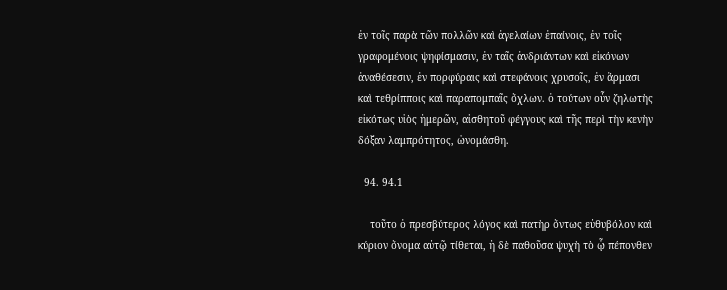ἐν τοῖς παρὰ τῶν πολλῶν καὶ ἀγελαίων ἐπαίνοις, ἐν τοῖς γραφομένοις ψηφίσμασιν, ἐν ταῖς ἀνδριάντων καὶ εἰκόνων ἀναθέσεσιν, ἐν πορφύραις καὶ στεφάνοις χρυσοῖς, ἐν ἅρμασι καὶ τεθρίπποις καὶ παραπομπαῖς ὄχλων. ὁ τούτων οὖν ζηλωτὴς εἰκότως υἱὸς ἡμερῶν, αἰσθητοῦ φέγγους καὶ τῆς περὶ τὴν κενὴν δόξαν λαμπρότητος, ὠνομάσθη.

  94. 94.1

    τοῦτο ὁ πρεσβύτερος λόγος καὶ πατὴρ ὄντως εὐθυβόλον καὶ κύριον ὄνομα αὐτῷ τίθεται, ἡ δὲ παθοῦσα ψυχὴ τὸ ᾧ πέπονθεν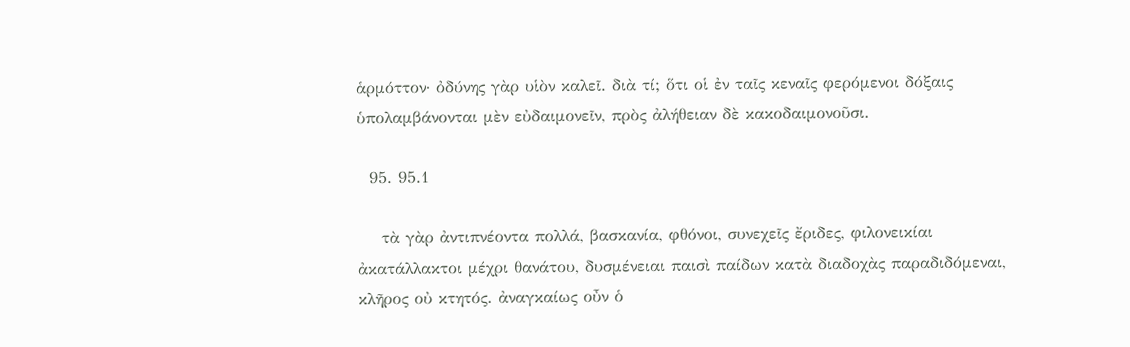ἁρμόττον· ὀδύνης γὰρ υἱὸν καλεῖ. διὰ τί; ὅτι οἱ ἐν ταῖς κεναῖς φερόμενοι δόξαις ὑπολαμβάνονται μὲν εὐδαιμονεῖν, πρὸς ἀλήθειαν δὲ κακοδαιμονοῦσι.

  95. 95.1

    τὰ γὰρ ἀντιπνέοντα πολλά, βασκανία, φθόνοι, συνεχεῖς ἔριδες, φιλονεικίαι ἀκατάλλακτοι μέχρι θανάτου, δυσμένειαι παισὶ παίδων κατὰ διαδοχὰς παραδιδόμεναι, κλῆρος οὐ κτητός. ἀναγκαίως οὖν ὁ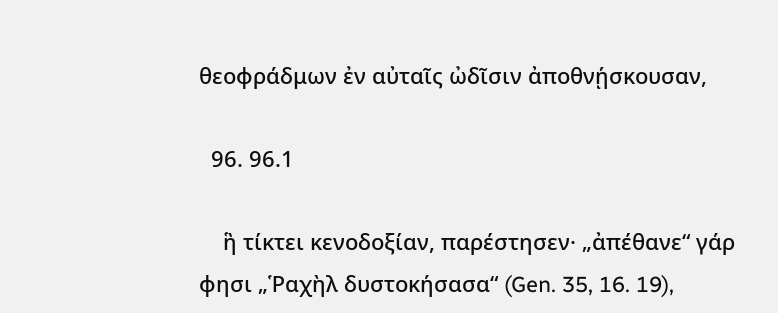θεοφράδμων ἐν αὐταῖς ὠδῖσιν ἀποθνῄσκουσαν,

  96. 96.1

    ἣ τίκτει κενοδοξίαν, παρέστησεν· „ἀπέθανε“ γάρ φησι „Ῥαχὴλ δυστοκήσασα“ (Gen. 35, 16. 19),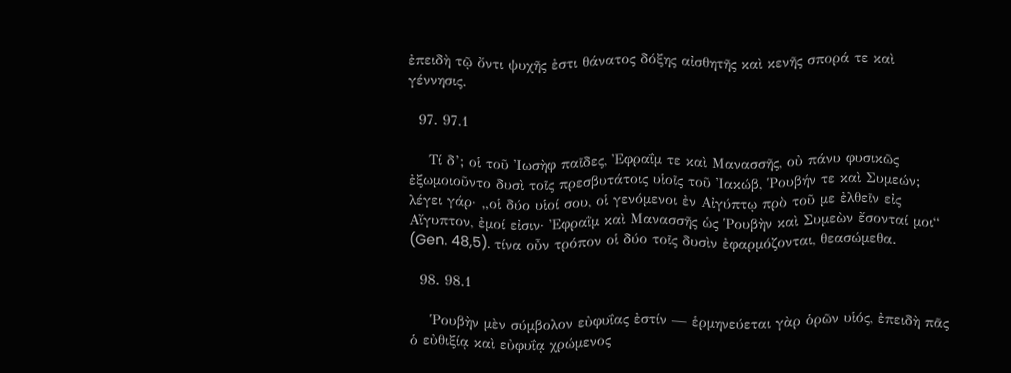ἐπειδὴ τῷ ὄντι ψυχῆς ἐστι θάνατος δόξης αἰσθητῆς καὶ κενῆς σπορά τε καὶ γέννησις.

  97. 97.1

    Τί δ’; οἱ τοῦ Ἰωσὴφ παῖδες, Ἐφραΐμ τε καὶ Μανασσῆς, οὐ πάνυ φυσικῶς ἐξωμοιοῦντο δυσὶ τοῖς πρεσβυτάτοις υἱοῖς τοῦ Ἰακώβ, Ῥουβήν τε καὶ Συμεών; λέγει γάρ· „οἱ δύο υἱοί σου, οἱ γενόμενοι ἐν Αἰγύπτῳ πρὸ τοῦ με ἐλθεῖν εἰς Αἴγυπτον, ἐμοί εἰσιν· Ἐφραῒμ καὶ Μανασσῆς ὡς Ῥουβὴν καὶ Συμεὼν ἔσονταί μοι“ (Gen. 48,5). τίνα οὖν τρόπον οἱ δύο τοῖς δυσὶν ἐφαρμόζονται, θεασώμεθα.

  98. 98.1

    Ῥουβὴν μὲν σύμβολον εὐφυΐας ἐστίν — ἑρμηνεύεται γὰρ ὁρῶν υἱός, ἐπειδὴ πᾶς ὁ εὐθιξίᾳ καὶ εὐφυΐᾳ χρώμενος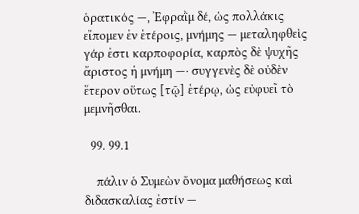ὁρατικός —, Ἐφραῒμ δέ, ὡς πολλάκις εἴπομεν ἐν ἑτέροις, μνήμης — μεταληφθεὶς γάρ ἐστι καρποφορία, καρπὸς δὲ ψυχῆς ἄριστος ἡ μνήμη —· συγγενὲς δὲ οὐδὲν ἕτερον οὕτως [τῷ] ἑτέρῳ, ὡς εὐφυεῖ τὸ μεμνῆσθαι.

  99. 99.1

    πάλιν ὁ Συμεὼν ὄνομα μαθήσεως καὶ διδασκαλίας ἐστίν —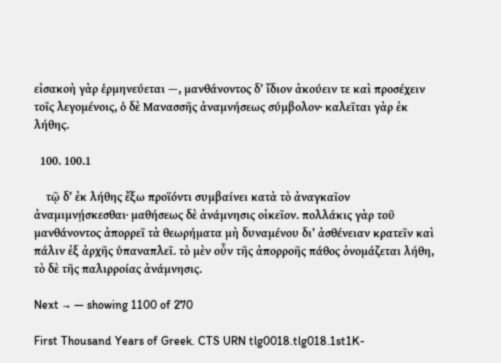εἰσακοὴ γὰρ ἑρμηνεύεται —, μανθάνοντος δ’ ἴδιον ἀκούειν τε καὶ προσέχειν τοῖς λεγομένοις, ὁ δὲ Μανασσῆς ἀναμνήσεως σύμβολον· καλεῖται γὰρ ἐκ λήθης.

  100. 100.1

    τῷ δ’ ἐκ λήθης ἔξω προϊόντι συμβαίνει κατὰ τὸ ἀναγκαῖον ἀναμιμνῄσκεσθαι· μαθήσεως δὲ ἀνάμνησις οἰκεῖον. πολλάκις γὰρ τοῦ μανθάνοντος ἀπορρεῖ τὰ θεωρήματα μὴ δυναμένου δι’ ἀσθένειαν κρατεῖν καὶ πάλιν ἐξ ἀρχῆς ὑπαναπλεῖ. τὸ μὲν οὖν τῆς ἀπορροῆς πάθος ὀνομάζεται λήθη, τὸ δὲ τῆς παλιρροίας ἀνάμνησις.

Next → — showing 1100 of 270

First Thousand Years of Greek. CTS URN tlg0018.tlg018.1st1K-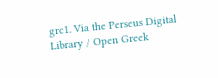grc1. Via the Perseus Digital Library / Open Greek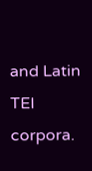and Latin TEI corpora.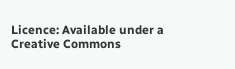Licence: Available under a Creative Commons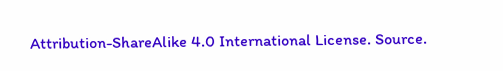Attribution-ShareAlike 4.0 International License. Source.